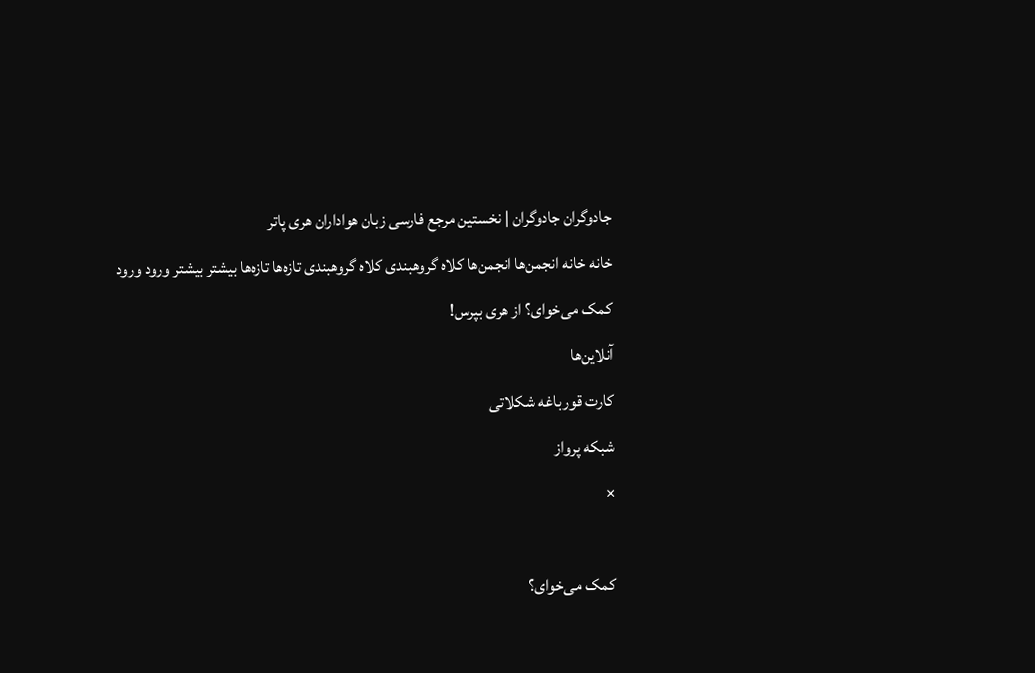جادوگران جادوگران | نخستین مرجع فارسی زبان هواداران هری پاتر
خانه خانه انجمن‌ها انجمن‌ها کلاه گروهبندی کلاه گروهبندی تازه‌ها تازه‌ها بیشتر بیشتر ورود ورود
کمک می‌خوای؟ از هری بپرس!
آنلاین‌ها
کارت قورباغه شکلاتی
شبکه پرواز
×

کمک می‌خوای؟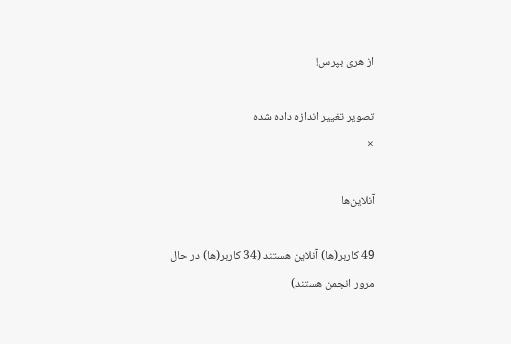از هری بپرس!

تصویر تغییر اندازه داده شده
×

آنلاین‌ها

49 کاربر(ها) آنلاین هستند (34 کاربر(ها) در حال مرور انجمن هستند)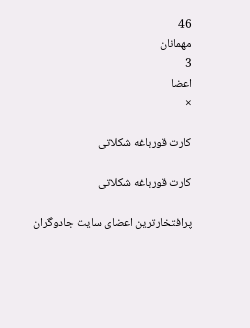46
مهمانان
3
اعضا
×

کارت قورباغه شکلاتی

کارت قورباغه شکلاتی

پرافتخارترین اعضای سایت جادوگران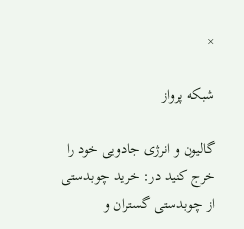×

شبکه پرواز

گالیون‌ و انرژی‌ جادویی خود را خرج کنید در: خرید چوبدستی از چوبدستی گستران و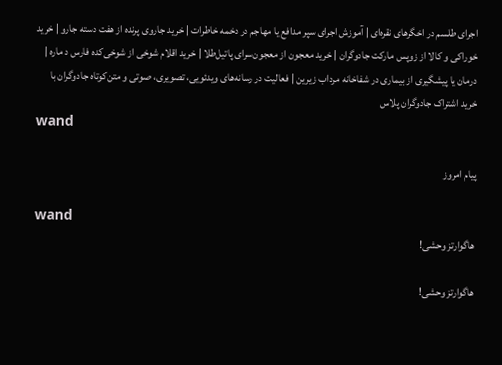اجرای طلسم در اخگرهای نقره‌ای | آموزش اجرای سپر مدافع یا مهاجم در دخمه خاطرات | خرید جاروی پرنده از هفت دسته جارو | خرید خوراکی و کالا از زوپس مارکت جادوگران | خرید معجون از معجون‌سرای پاتیل‌طلا | خرید اقلام شوخی از شوخی‌کده فارس د ماره | درمان یا پیشگیری از بیماری در شفاخانه مرداب زیرین | فعالیت در رسانه‌های ویدئویی، تصویری، صوتی و متن‌کوتاه‌ جادوگران با خرید اشتراک جادوگران پلاس
wand

پیام امروز

wand
هاگوارتز وحشی!

هاگوارتز وحشی!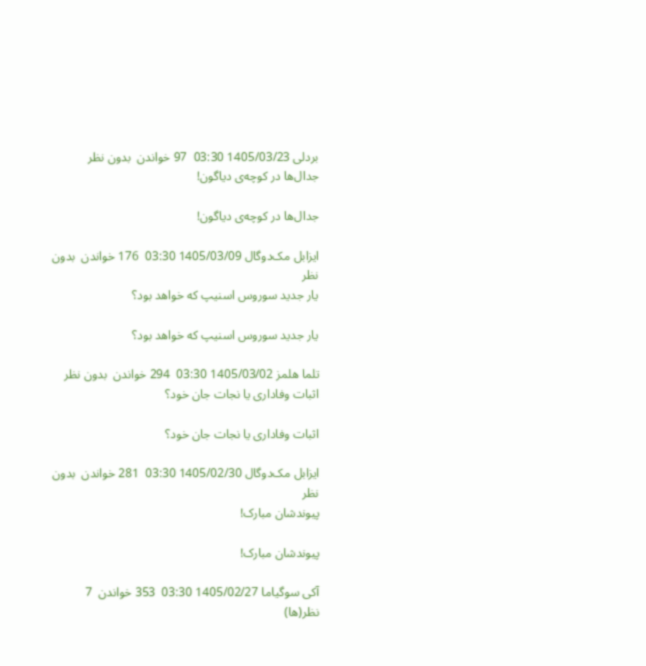بردلی 1405/03/23 03:30  97 خواندن  بدون نظر
جدال‌ها در کوچه‌ی دیاگون!

جدال‌ها در کوچه‌ی دیاگون!

ایزابل مک‌دوگال 1405/03/09 03:30  176 خواندن  بدون نظر
یار جدید سوروس اسنیپ که خواهد بود؟

یار جدید سوروس اسنیپ که خواهد بود؟

تلما هلمز 1405/03/02 03:30  294 خواندن  بدون نظر
اثبات وفاداری یا نجات جان خود؟

اثبات وفاداری یا نجات جان خود؟

ایزابل مک‌دوگال 1405/02/30 03:30  281 خواندن  بدون نظر
پیوندشان مبارک!

پیوندشان مبارک!

آکی سوگیاما 1405/02/27 03:30  353 خواندن  7 نظر(ها)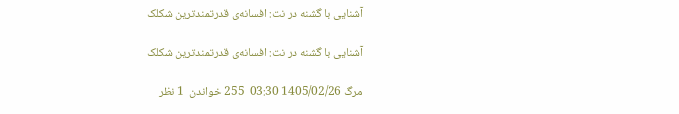آشنایی با گشنه در نت: افسانه‌ی قدرتمندترین شکلک

آشنایی با گشنه در نت: افسانه‌ی قدرتمندترین شکلک

مرگ 1405/02/26 03:30  255 خواندن  1 نظر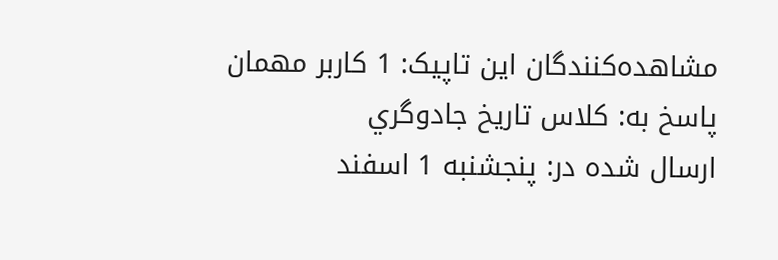مشاهده‌کنندگان این تاپیک: 1 کاربر مهمان
پاسخ به: كلاس تاريخ جادوگري
ارسال شده در: پنجشنبه 1 اسفند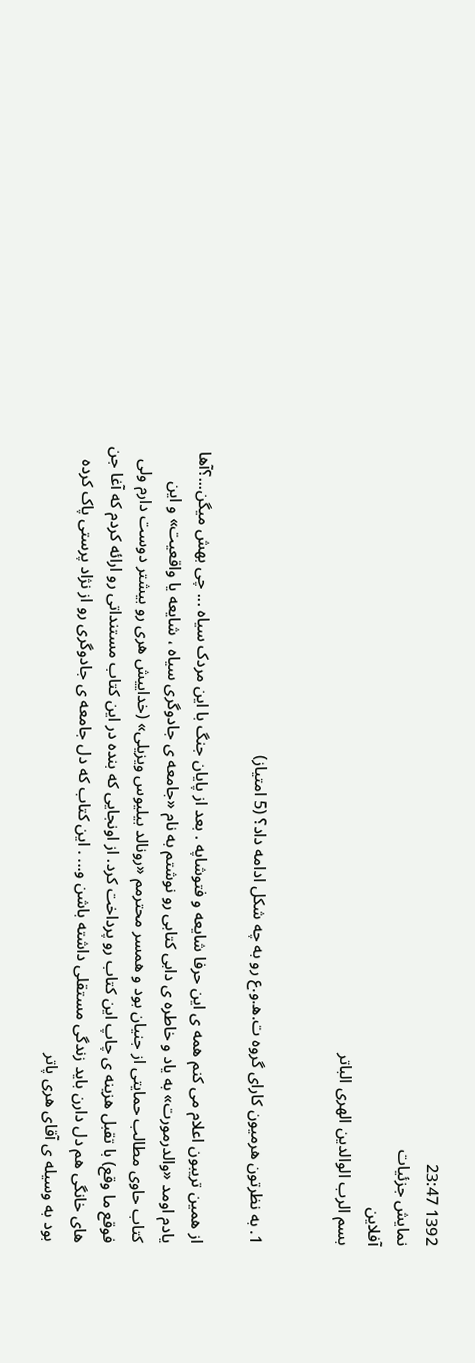1392 23:47
نمایش جزئیات
آفلاین
بسم الرب الوالدین الهری الباتر


1. به نظرتون هرمیون کارای گروه ت.ه.و.ع رو به چه شکل ادامه داد؟ (5 امتیاز)

از همین تریبون اعلام می کنم همه ی این حرفا شایعه و فتوشاپه . بعد از پایان جنگ با این مردک سیاه ... چی بهش میگن...؟آها یادم اومد «والدرمورت» به یاد و خاطره ی دابی کتابی رو نوشتم به نام «جامعه ی جادوگری سیاه ، شایعه یا واقعیت» و این کتاب حاوی مطالب حمایتی از جنیان بود و همسر محترمم «رونالد بیلیوس ویزیلی» (خداییش هری رو بیشتر دوست دارم ولی فوقع ما وقع) با تقبل هزینه ی چاپ این کتاب رو پرداخت کرد. از اونجایی که بنده در این کتاب مستنداتی رو ارائه کردم که آغا جن های خانگی هم دل دارن باید زندگی مستقلی داشته باشن و... . این کتاب که دل جامعه ی جادوگری رو از نژاد پرستی پاک کرده بود به وسیله ی آقای هری پاتر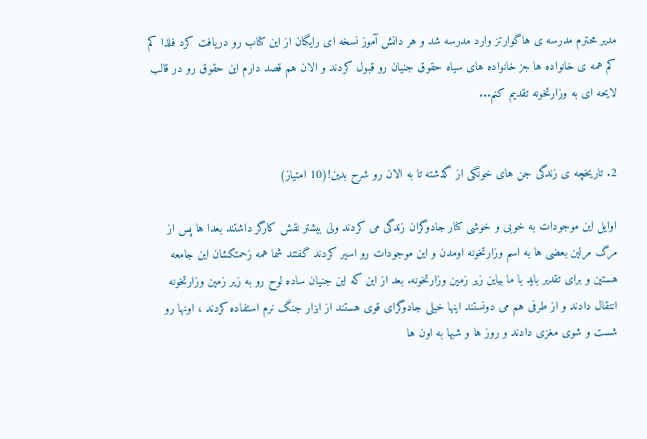مدیر محترم مدرسه ی هاگوارتز وارد مدرسه شد و هر دانش آموز نسخه ای رایگان از این کتاب رو دریافت کرد فلذا کم کم همه ی خانواده ها جز خانواده های سیاه حقوق جنیان رو قبول کردند و الان هم قصد دارم این حقوق رو در قالب لایحه ای به وزارتخونه تقدیم کنم...


2. تاریخچه ی زندگی جن های خونگی از گذشته تا به الان رو شرح بدین!(10 امتیاز)

اوایل این موجودات به خوبی و خوشی کنار جادوگران زندگی می کردند ولی بیشتر نقش کارگر داشتند بعدا ها پس از مرگ مرلین بعضی ها به اسم وزارتخونه اومدن و این موجودات رو اسیر کردند گفتند شما همه زحمتکشان این جامعه هستین و برای تقدیر باید با ما بیاین زیر زمین وزارتخونه. بعد از این که این جنیان ساده لوح رو به زیر زمین وزارتخونه انتقال دادند و از طرفی هم می دونستند اینها خیلی جادوگرای قوی هستند از ابزار جنگ نرم استفاده کردند ، اونها رو شست و شوی مغزی دادند و روز ها و شبها به اون ها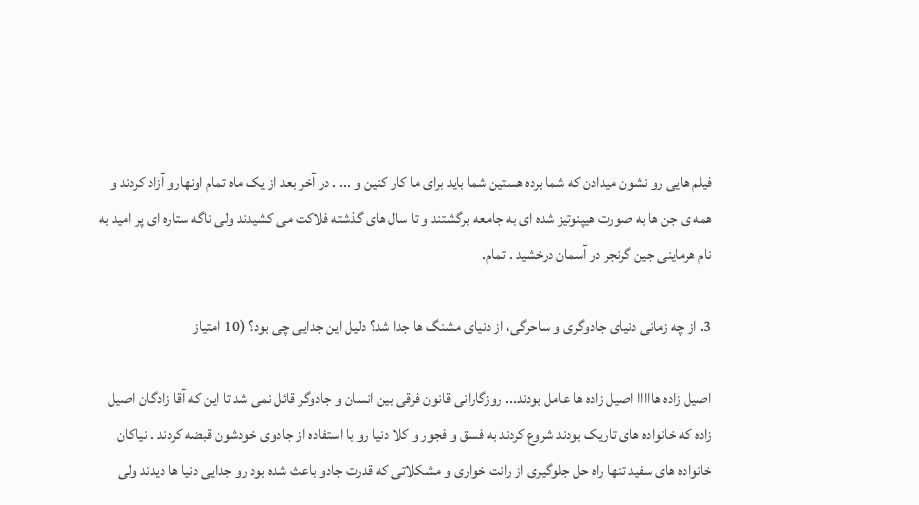فیلم هایی رو نشون میدادن که شما برده هستین شما باید برای ما کار کنین و ... . در آخر بعد از یک ماه تمام اونهارو آزاد کردند و همه ی جن ها به صورت هیپنوتیز شده ای به جامعه برگشتند و تا سال های گذشته فلاکت می کشیدند ولی ناگه ستاره ای پر امید به نام هرماینی جین گرنجر در آسمان درخشید . تمام.

3. از چه زمانی دنیای جادوگری و ساحرگی، از دنیای مشنگ ها جدا شد؟ دلیل این جدایی چی بود؟ (10 امتیاز

اصیل زاده هااااا اصیل زاده ها عامل بودند... روزگارانی قانون فرقی بین انسان و جادوگر قائل نمی شد تا این که آقا زادگان اصیل زاده که خانواده های تاریک بودند شروع کردند به فسق و فجور و کلا دنیا رو با استفاده از جادوی خودشون قبضه کردند . نیاکان خانواده های سفید تنها راه حل جلوگیری از رانت خواری و مشکلاتی که قدرت جادو باعث شده بود رو جدایی دنیا ها دیدند ولی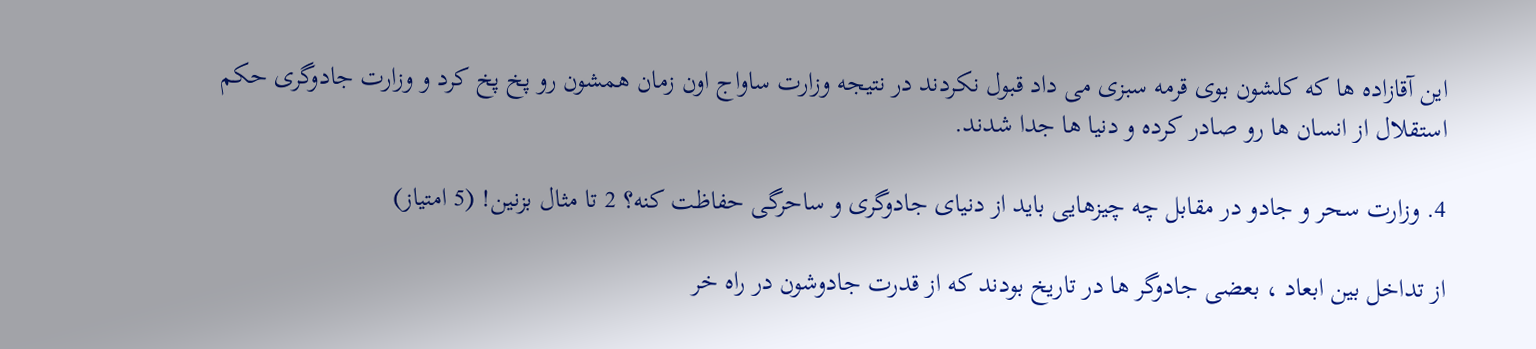این آقازاده ها که کلشون بوی قرمه سبزی می داد قبول نکردند در نتیجه وزارت ساواج اون زمان همشون رو پخ پخ کرد و وزارت جادوگری حکم استقلال از انسان ها رو صادر کرده و دنیا ها جدا شدند.

4. وزارت سحر و جادو در مقابل چه چیزهایی باید از دنیای جادوگری و ساحرگی حفاظت کنه؟ 2 تا مثال بزنین! (5 امتیاز)

از تداخل بین ابعاد ، بعضی جادوگر ها در تاریخ بودند که از قدرت جادوشون در راه خر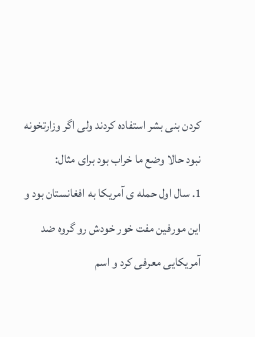کردن بنی بشر استفاده کردند ولی اگر وزارتخونه نبود حالا وضع ما خراب بود برای مثال:
1. سال اول حمله ی آمریکا به افغانستان بود و این مورفین مفت خور خودش رو گروه ضد آمریکایی معرفی کرد و اسم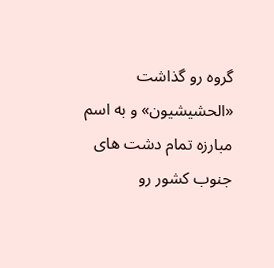گروه رو گذاشت «الحشیشیون» و به اسم مبارزه تمام دشت های جنوب کشور رو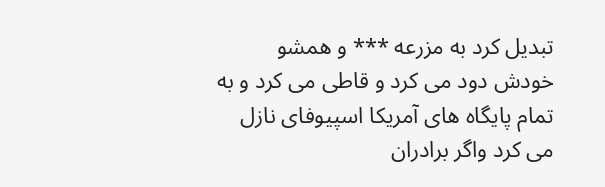تبدیل کرد به مزرعه *** و همشو خودش دود می کرد و قاطی می کرد و به تمام پایگاه های آمریکا اسپیوفای نازل می کرد واگر برادران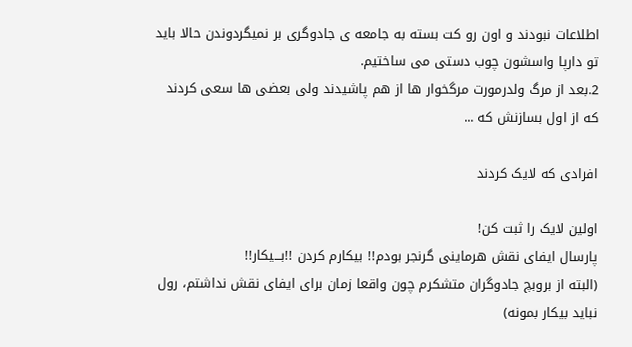اطلاعات نبودند و اون رو کت بسته به جامعه ی جادوگری بر نمیگردوندن حالا باید تو دارپا واسشون چوب دستی می ساختیم.
2.بعد از مرگ ولدرمورت مرگخوار ها از هم پاشیدند ولی بعضی ها سعی کردند که از اول بسازنش که ...

افرادی که لایک کردند

اولین لایک را ثبت کن!
پارسال ایفای نقش هرماینی گرنجر بودم!! بیکارم کردن !!بـــیکار!!
(البته از بروبچ جادوگران متشکرم چون واقعا زمان برای ایفای نقش نداشتم، رول نباید بیکار بمونه)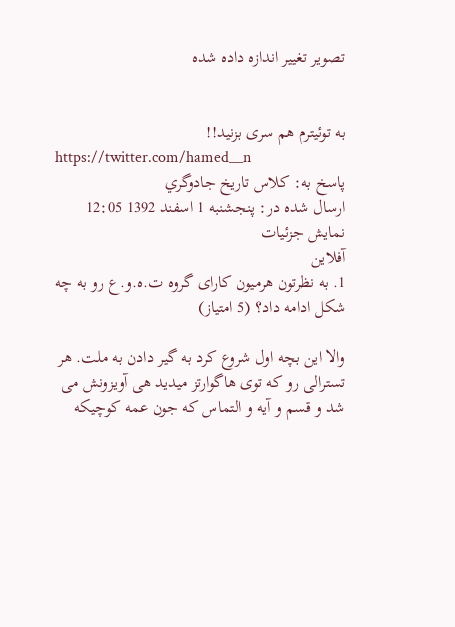تصویر تغییر اندازه داده شده


به توئیترم هم سری بزنید!!
https://twitter.com/hamed__n
پاسخ به: كلاس تاريخ جادوگري
ارسال شده در: پنجشنبه 1 اسفند 1392 12:05
نمایش جزئیات
آفلاین
1. به نظرتون هرمیون کارای گروه ت.ه.و.ع رو به چه شکل ادامه داد؟ (5 امتیاز)

والا این بچه اول شروع کرد به گیر دادن به ملت. هر تسترالی رو که توی هاگوارتز میدید هی آویزونش می شد و قسم و آیه و التماس که جون عمه کوچیکه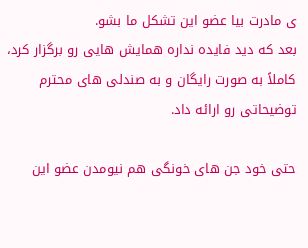ی مادرت بیا عضو این تشکل ما بشو.
بعد که دید فایده نداره همایش هایی رو برگزار کرد، کاملاً به صورت رایگان و به صندلی های محترم توضیحاتی رو ارائه داد.

حتی خود جن های خونگی هم نیومدن عضو این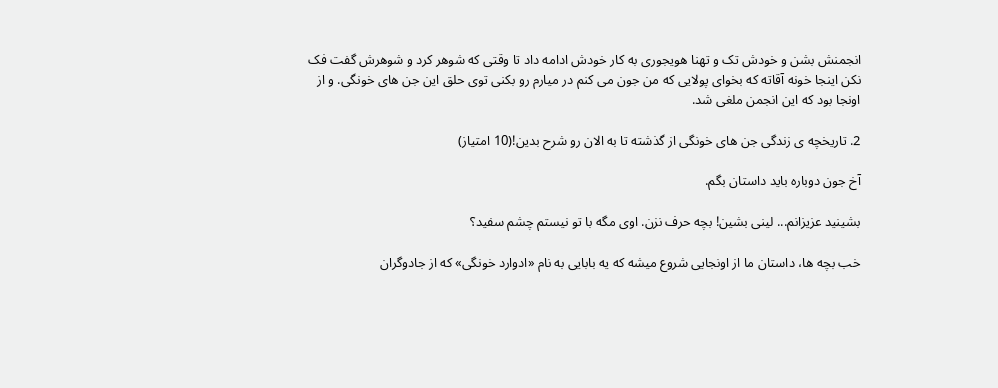انجمنش بشن و خودش تک و تهنا هویجوری به کار خودش ادامه داد تا وقتی که شوهر کرد و شوهرش گفت فک نکن اینجا خونه آقاته که بخوای پولایی که من جون می کنم در میارم رو بکنی توی حلق این جن های خونگی. و از اونجا بود که این انجمن ملغی شد.

2. تاریخچه ی زندگی جن های خونگی از گذشته تا به الان رو شرح بدین!(10 امتیاز)

آخ جون دوباره باید داستان بگم.

بشینید عزیزانم... لینی بشین! بچه حرف نزن. اوی مگه با تو نیستم چشم سفید؟

خب بچه ها، داستان ما از اونجایی شروع میشه که یه بابایی به نام «ادوارد خونگی» که از جادوگران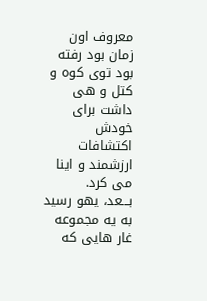معروف اون زمان بود رفته بود توی کوه و کتل و هی داشت برای خودش اکتشافات ارزشمند و اینا می کرد.
بـــعد، یهو رسید به یه مجموعه غار هایی که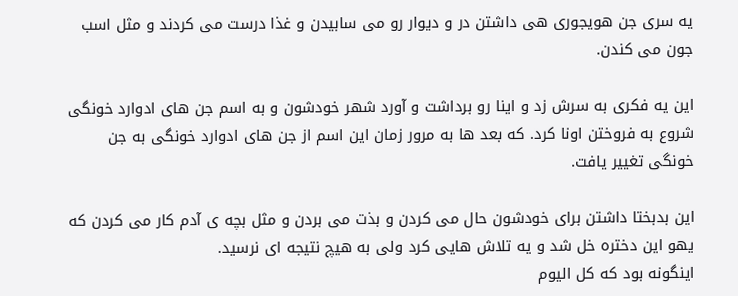یه سری جن هویجوری هی داشتن در و دیوار رو می سابیدن و غذا درست می کردند و مثل اسب جون می کندن.

این یه فکری به سرش زد و اینا رو برداشت و آورد شهر خودشون و به اسم جن های ادوارد خونگی شروع به فروختن اونا کرد. که بعد ها به مرور زمان این اسم از جن های ادوارد خونگی به جن خونگی تغییر یافت.

این بدبختا داشتن برای خودشون حال می کردن و بذت می بردن و مثل بچه ی آدم کار می کردن که یهو این دختره خل شد و یه تلاش هایی کرد ولی به هیچ نتیجه ای نرسید.
اینگونه بود که کل الیوم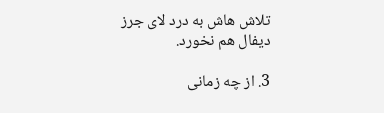تلاش هاش به درد لای جرز دیفال هم نخورد.

3. از چه زمانی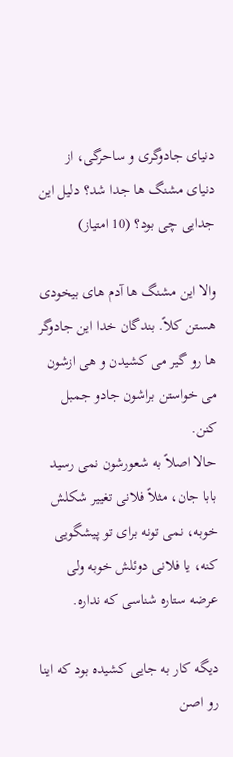دنیای جادوگری و ساحرگی، از دنیای مشنگ ها جدا شد؟ دلیل این جدایی چی بود؟ (10 امتیاز)

والا این مشنگ ها آدم های بیخودی هستن کلاً. بندگان خدا این جادوگر ها رو گیر می کشیدن و هی ازشون می خواستن براشون جادو جمبل کنن.
حالا اصلاً به شعورشون نمی رسید بابا جان، مثلاً فلانی تغییر شکلش خوبه، نمی تونه برای تو پیشگویی کنه، یا فلانی دوئلش خوبه ولی عرضه ستاره شناسی که نداره.

دیگه کار به جایی کشیده بود که اینا رو اصن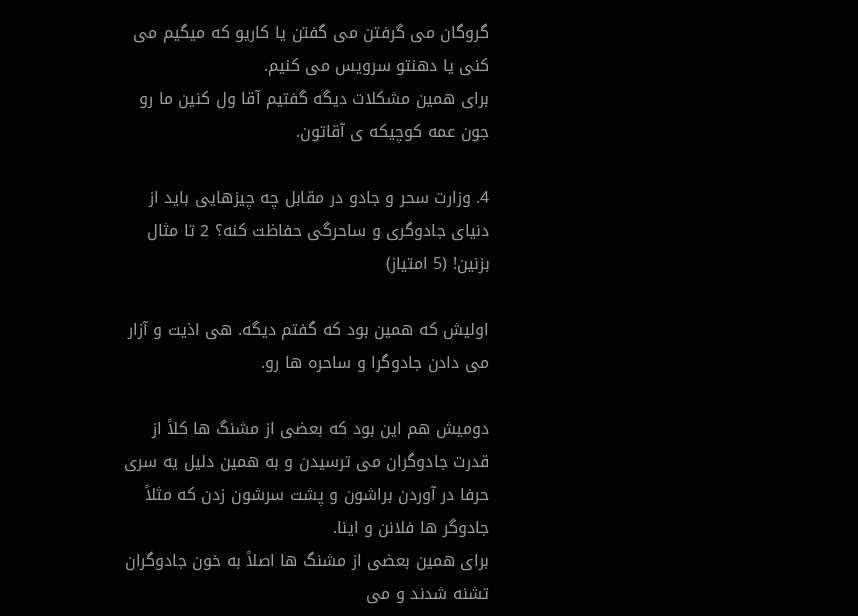گروگان می گرفتن می گفتن یا کاریو که میگیم می کنی یا دهنتو سرویس می کنیم.
برای همین مشکلات دیگه گفتیم آقا ول کنین ما رو جون عمه کوچیکه ی آقاتون.

4. وزارت سحر و جادو در مقابل چه چیزهایی باید از دنیای جادوگری و ساحرگی حفاظت کنه؟ 2 تا مثال بزنین! (5 امتیاز)

اولیش که همین بود که گفتم دیگه. هی اذیت و آزار می دادن جادوگرا و ساحره ها رو.

دومیش هم این بود که بعضی از مشنگ ها کلاً از قدرت جادوگران می ترسیدن و به همین دلیل یه سری حرفا در آوردن براشون و پشت سرشون زدن که مثلاً جادوگر ها فلانن و اینا.
برای همین بعضی از مشنگ ها اصلاً به خون جادوگران تشنه شدند و می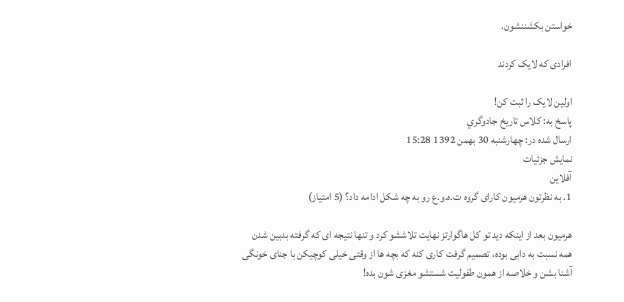خواستن بکشننشون.

افرادی که لایک کردند

اولین لایک را ثبت کن!
پاسخ به: كلاس تاريخ جادوگري
ارسال شده در: چهارشنبه 30 بهمن 1392 15:28
نمایش جزئیات
آفلاین
1. به نظرتون هرمیون کارای گروه ت.ه.و.ع رو به چه شکل ادامه داد؟ (5 امتیاز)

هرمیون بعد از اینکه دید تو کل هاگوارتز نهایت تلاششو کرد و تنها نتیجه ای که گرفته بدبین شدن همه نسبت به دابی بوده، تصمیم گرفت کاری کنه که بچه ها از وقتی خیلی کوچیکن با جنای خونگی آشنا بشن و خلاصه از همون طفولیت شستشو مغزی شون بده!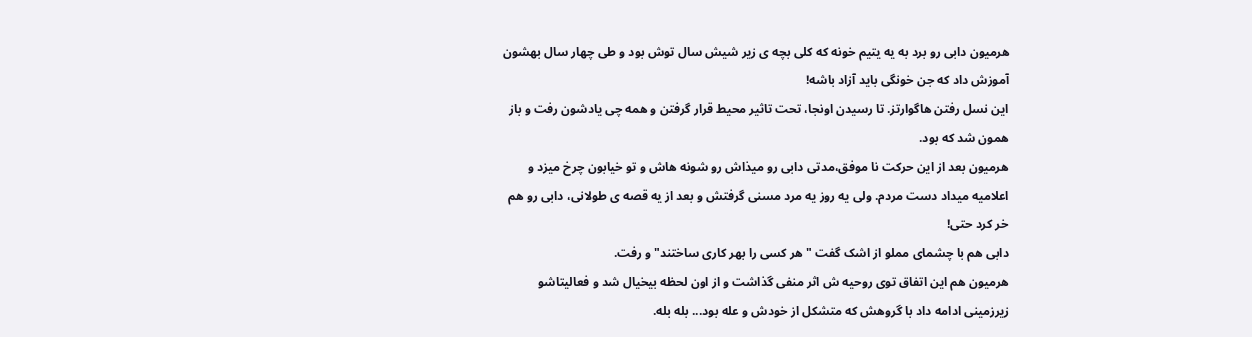هرمیون دابی رو برد به یه یتیم خونه که کلی بچه ی زیر شیش سال توش بود و طی چهار سال بهشون آموزش داد که جن خونگی باید آزاد باشه!
این نسل رفتن هاگوارتز. تا رسیدن اونجا، تحت تاثیر محیط قرار گرفتن و همه چی یادشون رفت و باز همون شد که بود.
هرمیون بعد از این حرکت نا موفق،مدتی دابی رو میذاش رو شونه هاش و تو خیابون چرخ میزد و اعلامیه میداد دست مردم. ولی یه روز یه مرد مسنی گرفتش و بعد از یه قصه ی طولانی، دابی رو هم خر کرد حتی!
دابی هم با چشمای مملو از اشک گفت " هر کسی را بهر کاری ساختند" و رفت.
هرمیون هم این اتفاق توی روحیه ش اثر منفی گذاشت و از اون لحظه بیخیال شد و فعالیتاشو زیرزمینی ادامه داد با گروهش که متشکل از خودش و عله بود... بله بله.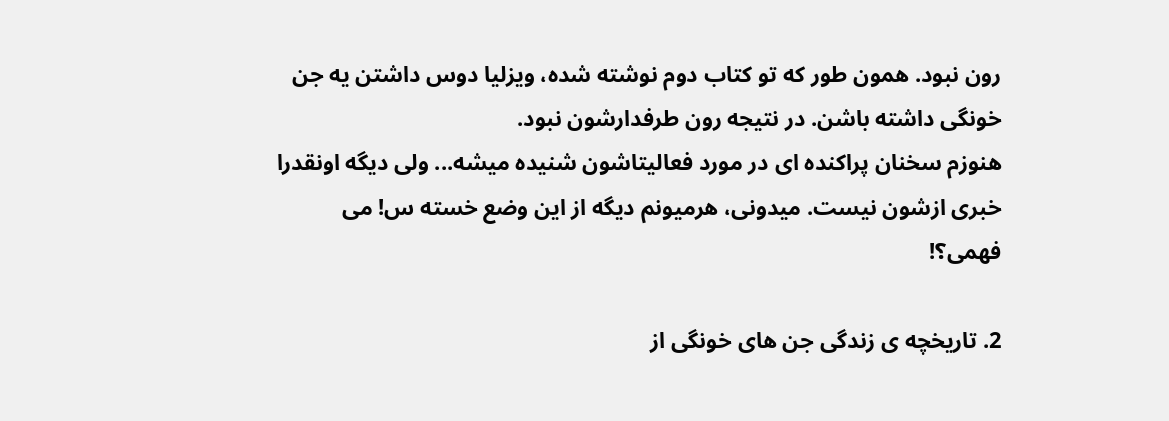رون نبود. همون طور که تو کتاب دوم نوشته شده، ویزلیا دوس داشتن یه جن خونگی داشته باشن. در نتیجه رون طرفدارشون نبود.
هنوزم سخنان پراکنده ای در مورد فعالیتاشون شنیده میشه... ولی دیگه اونقدرا خبری ازشون نیست. میدونی، هرمیونم دیگه از این وضع خسته س! می فهمی؟!

2. تاریخچه ی زندگی جن های خونگی از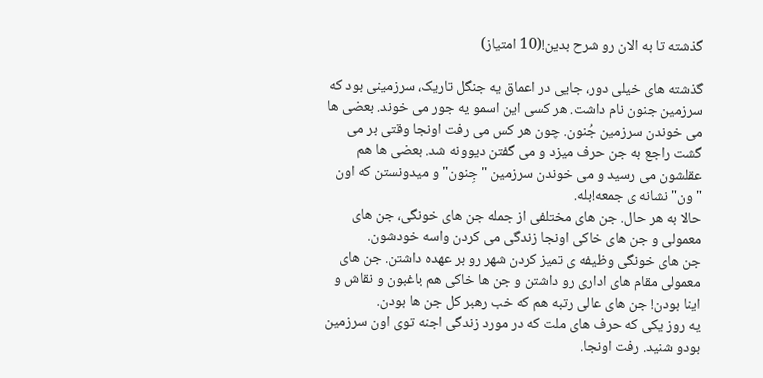گذشته تا به الان رو شرح بدین!(10 امتیاز)

گذشته های خیلی دور، جایی در اعماق یه جنگل تاریک، سرزمینی بود که سرزمین جنون نام داشت. هر کسی این اسمو یه جور می خوند. بعضی ها می خوندن سرزمین جُنون. چون هر کس می رفت اونجا وقتی بر می گشت راجع به جن حرف میزد و می گفتن دیوونه شد. بعضی ها هم عقلشون می رسید و می خوندن سرزمین "جِنون" و میدونستن که اون "ون" نشانه ی جمعه!بله.
حالا به هر حال. جن های مختلفی از جمله جن های خونگی، جن های معمولی و جن های خاکی اونجا زندگی می کردن واسه خودشون.
جن های خونگی وظیفه ی تمیز کردن شهر رو بر عهده داشتن. جن های معمولی مقام های اداری رو داشتن و جن ها خاکی هم باغبون و نقاش و اینا بودن! جن های عالی رتبه هم که خب رهبر کل جن ها بودن.
یه روز یکی که حرف های ملت که در مورد زندگی اجنه توی اون سرزمین بودو شنید. رفت اونجا.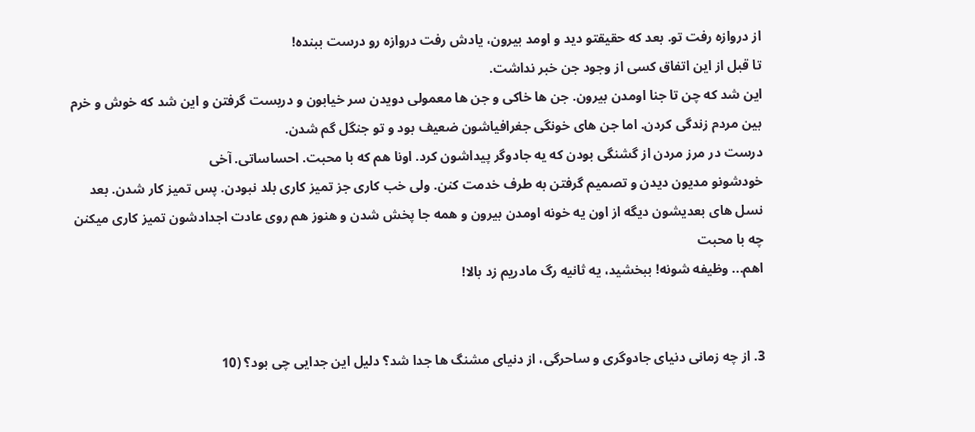از دروازه رفت تو. بعد که حقیقتو دید و اومد بیرون، یادش رفت دروازه رو درست ببنده!
تا قبل از این اتفاق کسی از وجود جن خبر نداشت.
این شد که چن تا جنا اومدن بیرون. جن ها خاکی و جن ها معمولی دویدن سر خیابون و دربست گرفتن و این شد که خوش و خرم بین مردم زندگی کردن. اما جن های خونگی جغرافیاشون ضعیف بود و تو جنگل گم شدن.
درست در مرز مردن از گشنگی بودن که یه جادوگر پیداشون کرد. اونا هم که با محبت. احساساتی. آخی
خودشونو مدیون دیدن و تصمیم گرفتن به طرف خدمت کنن. ولی خب کاری جز تمیز کاری بلد نبودن. پس تمیز کار شدن. بعد نسل های بعدیشون دیگه از اون یه خونه اومدن بیرون و همه جا پخش شدن و هنوز هم روی عادت اجدادشون تمیز کاری میکنن
چه با محبت
اهم... وظیفه شونه! ببخشید، یه ثانیه رگ مادریم زد بالا!


3. از چه زمانی دنیای جادوگری و ساحرگی، از دنیای مشنگ ها جدا شد؟ دلیل این جدایی چی بود؟ (10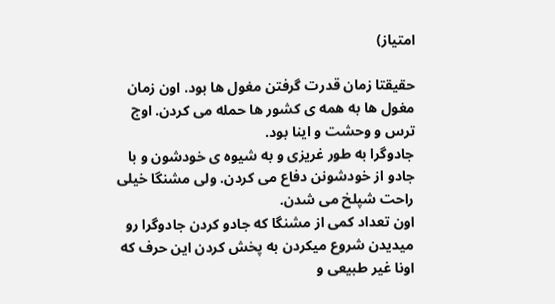امتیاز)

حقیقتا زمان قدرت گرفتن مغول ها بود. اون زمان مغول ها به همه ی کشور ها حمله می کردن. اوج ترس و وحشت و اینا بود.
جادوگرا به طور غریزی و به شیوه ی خودشون و با جادو از خودشونن دفاع می کردن. ولی مشنگا خیلی راحت شپلخ می شدن.
اون تعداد کمی از مشنگا که جادو کردن جادوگرا رو میدیدن شروع میکردن به پخش کردن این حرف که اونا غیر طبیعی و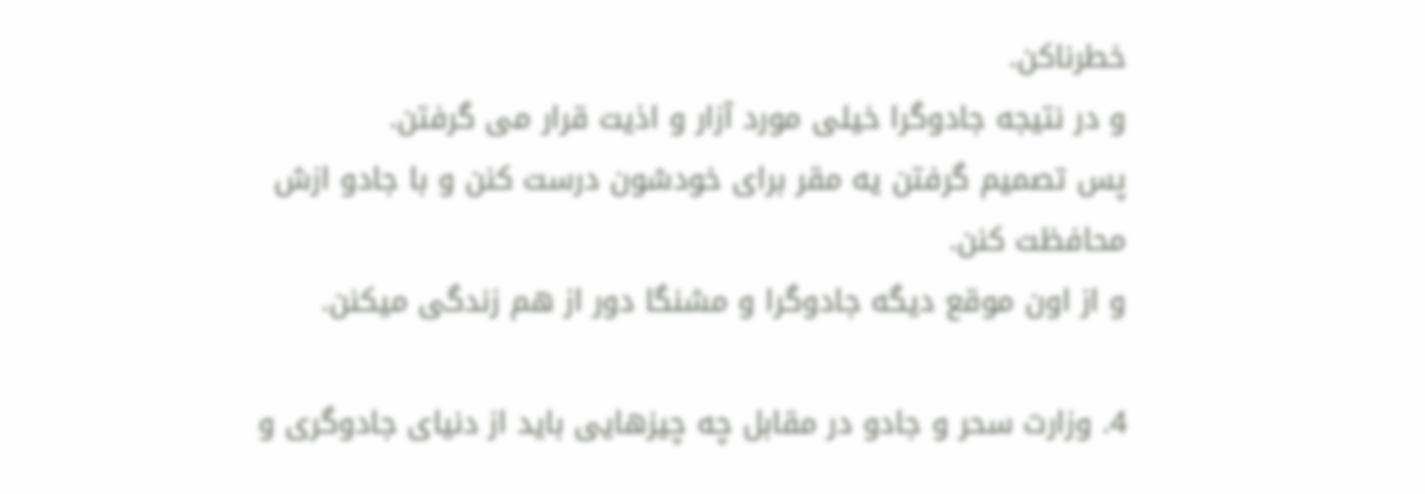خطرناکن.
و در نتیجه جادوگرا خیلی مورد آزار و اذیت قرار می گرفتن.
پس تصمیم گرفتن یه مقر برای خودشون درست کنن و با جادو ازش محافظت کنن.
و از اون موقع دیگه جادوگرا و مشنگا دور از هم زندگی میکنن.

4. وزارت سحر و جادو در مقابل چه چیزهایی باید از دنیای جادوگری و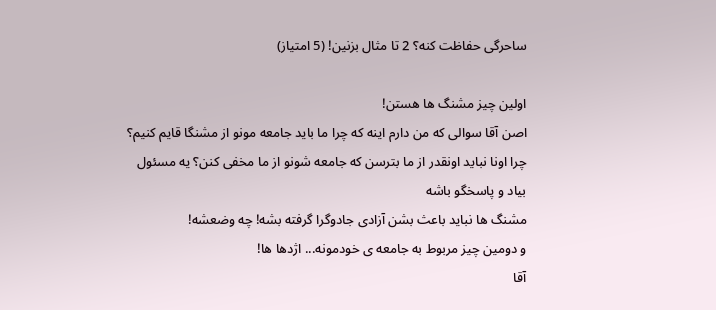ساحرگی حفاظت کنه؟ 2 تا مثال بزنین! (5 امتیاز)

اولین چیز مشنگ ها هستن!
اصن آقا سوالی که من دارم اینه که چرا ما باید جامعه مونو از مشنگا قایم کنیم؟ چرا اونا نباید اونقدر از ما بترسن که جامعه شونو از ما مخفی کنن؟ یه مسئول بیاد و پاسخگو باشه
مشنگ ها نباید باعث بشن آزادی جادوگرا گرفته بشه! چه وضعشه!
و دومین چیز مربوط به جامعه ی خودمونه... اژدها ها!
آقا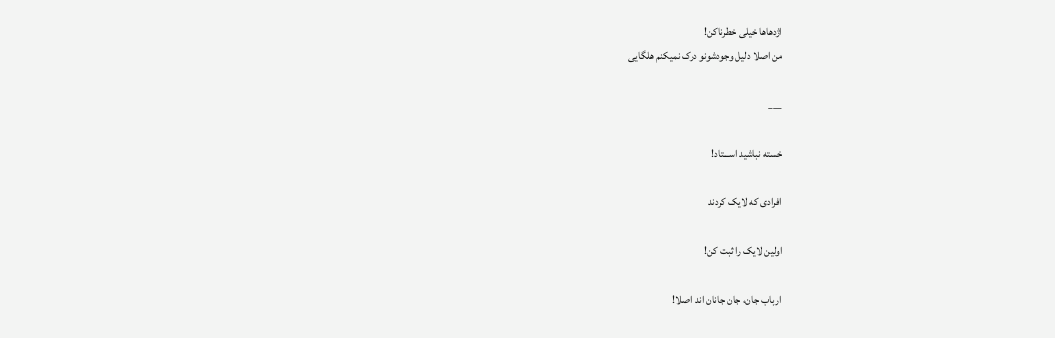اژدهاها خیلی خطرناکن!
من اصلا دلیل وجودشونو درک نمیکنم هلگایی

___

خسته نباشید اســـتاد!

افرادی که لایک کردند

اولین لایک را ثبت کن!

ارباب جان، جان جانان اند اصلا!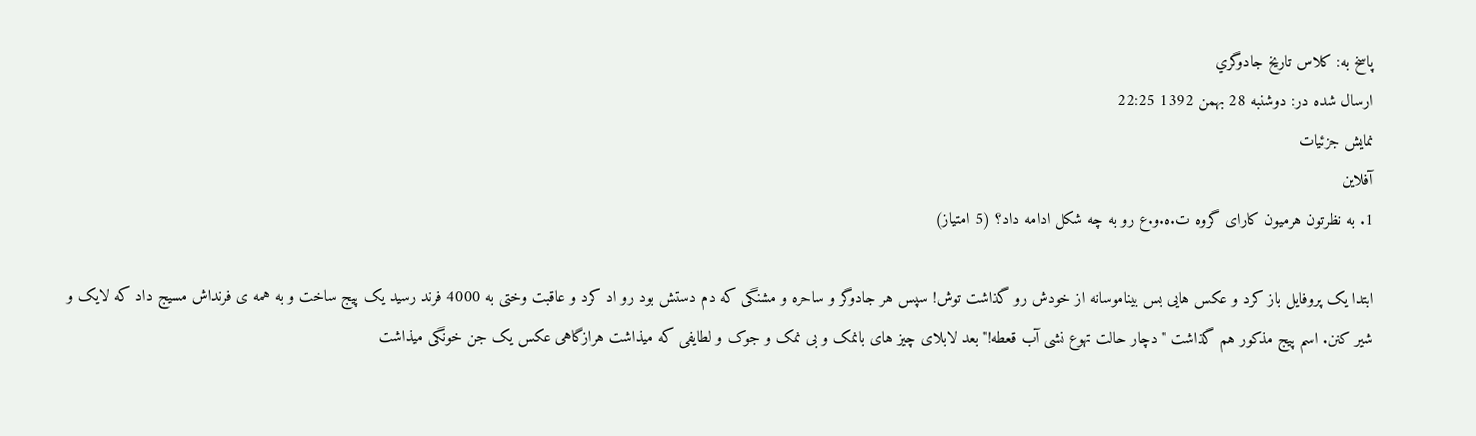پاسخ به: كلاس تاريخ جادوگري
ارسال شده در: دوشنبه 28 بهمن 1392 22:25
نمایش جزئیات
آفلاین
1. به نظرتون هرمیون کارای گروه ت.ه.و.ع رو به چه شکل ادامه داد؟ (5 امتیاز)

ابتدا یک پروفایل باز کرد و عکس هایی بس بیناموسانه از خودش رو گذاشت توش! سپس هر جادوگر و ساحره و مشنگی که دم دستش بود رو اد کرد و عاقبت وختی به 4000 فرند رسید یک پیج ساخت و به همه ی فرنداش مسیج داد که لایک و شیر کنن. اسم پیج مذکور هم گذاشت "دچار حالت تهوع نشی آب قعطه!" بعد لابلای چیز های بانمک و بی نمک و جوک و لطایفی که میذاشت هرازگاهی عکس یک جن خونگی میذاشت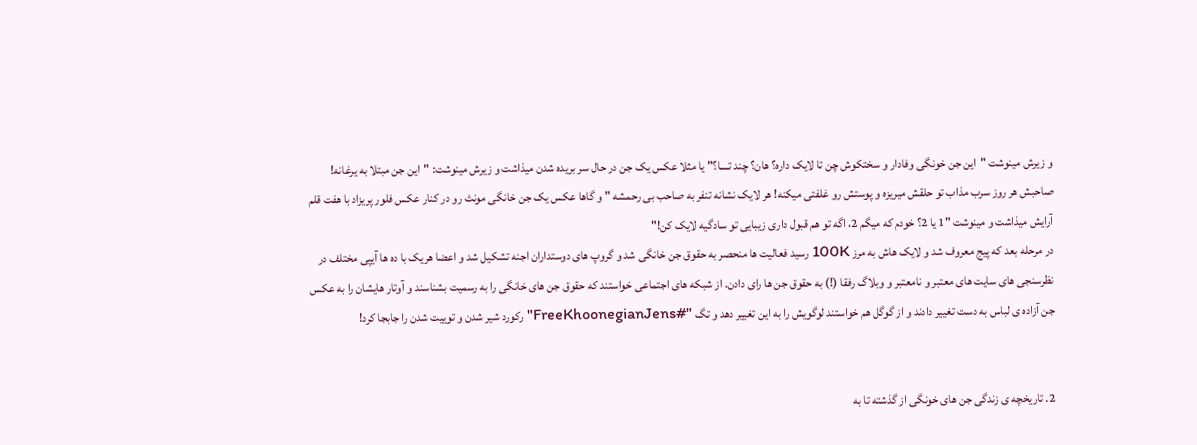و زیرش مینوشت "این جن خونگی وفادار و سختکوش چن تا لایک داره؟ هان؟ چند تــــا؟" یا مثلا عکس یک جن در حال سر بریده شدن میذاشت و زیرش مینوشت: "این جن مبتلا به یرغانه! صاحبش هر روز سرب مذاب تو حلقش میریزه و پوستش رو غلفتی میکنه! هر لایک نشانه تنفر به صاحب بی رحمشه " و گاها عکس یک جن خانگی مونث رو در کنار عکس فلور پریزاد با هفت قلم آرایش میذاشت و مینوشت "1 یا 2؟ خودم که میگم 2، اگه تو هم قبول داری زیبایی تو سادگیه لایک کن!"
در مرحله بعد که پیج معروف شد و لایک هاش به مرز 100K رسید فعالیت ها منحصر به حقوق جن خانگی شد و گروپ های دوستداران اجنه تشکیل شد و اعضا هریک با ده ها آیپی مختلف در نظرسنجی های سایت های معتبر و نامعتبر و وبلاگ رفقا (!) به حقوق جن ها رای دادن. از شبکه های اجتماعی خواستند که حقوق جن های خانگی را به رسمیت بشناسند و آوتار هایشان را به عکس جن آزاده ی لباس به دست تغییر دادند و از گوگل هم خواستند لوگویش را به این تغییر دهد و تگ "#FreeKhoonegianJens" رکورد شیر شدن و توییت شدن را جابجا کرد!


2. تاریخچه ی زندگی جن های خونگی از گذشته تا به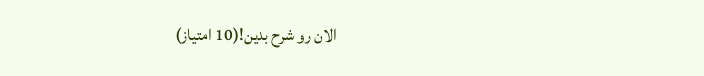الان رو شرح بدین!(10 امتیاز)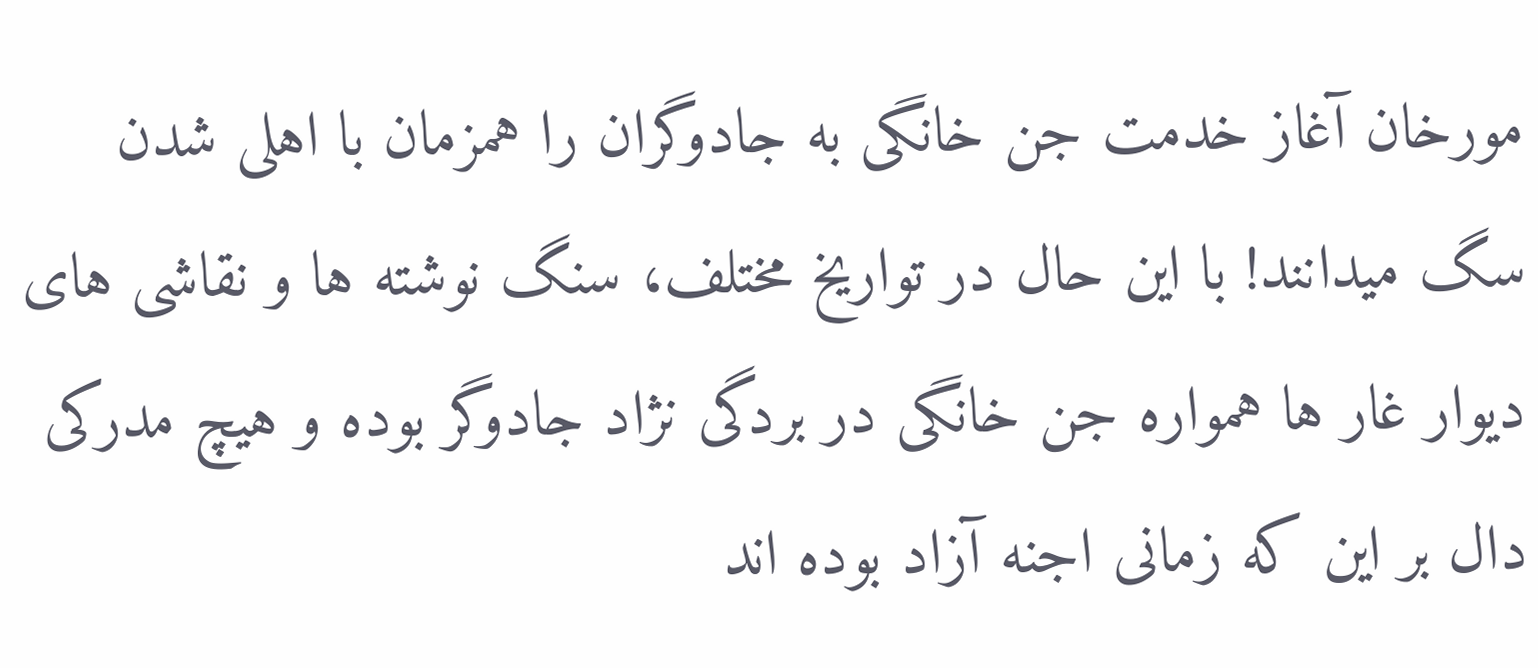مورخان آغاز خدمت جن خانگی به جادوگران را همزمان با اهلی شدن سگ میدانند! با این حال در تواریخ مختلف، سنگ نوشته ها و نقاشی های دیوار غار ها همواره جن خانگی در بردگی نژاد جادوگر بوده و هیچ مدرکی دال بر این که زمانی اجنه آزاد بوده اند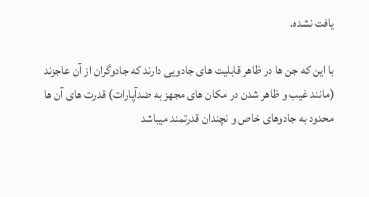یافت نشده.

با این که جن ها در ظاهر قابلیت های جادویی دارند که جادوگران از آن عاجزند (مانند غیب و ظاهر شدن در مکان های مجهز به ضدآپارات) قدرت های آن ها محدود به جادوهای خاص و نچندان قدرتمند میباشد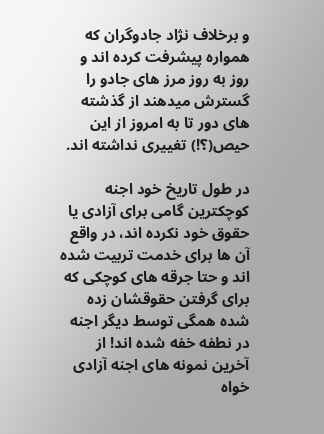و برخلاف نژاد جادوگران که همواره پیشرفت کرده اند و روز به روز مرز های جادو را گسترش میدهند از گذشته های دور تا به امروز از این حیص(؟!) تغییری نداشته اند.

در طول تاریخ خود اجنه کوچکترین گامی برای آزادی یا حقوق خود نکرده اند، در واقع آن ها برای خدمت تربیت شده اند و حتا جرقه های کوچکی که برای گرفتن حقوقشان زده شده همگی توسط دیگر اجنه در نطفه خفه شده اند! از آخرین نمونه های اجنه آزادی خواه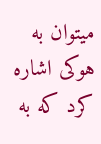میتوان به هوکی اشاره کرد که به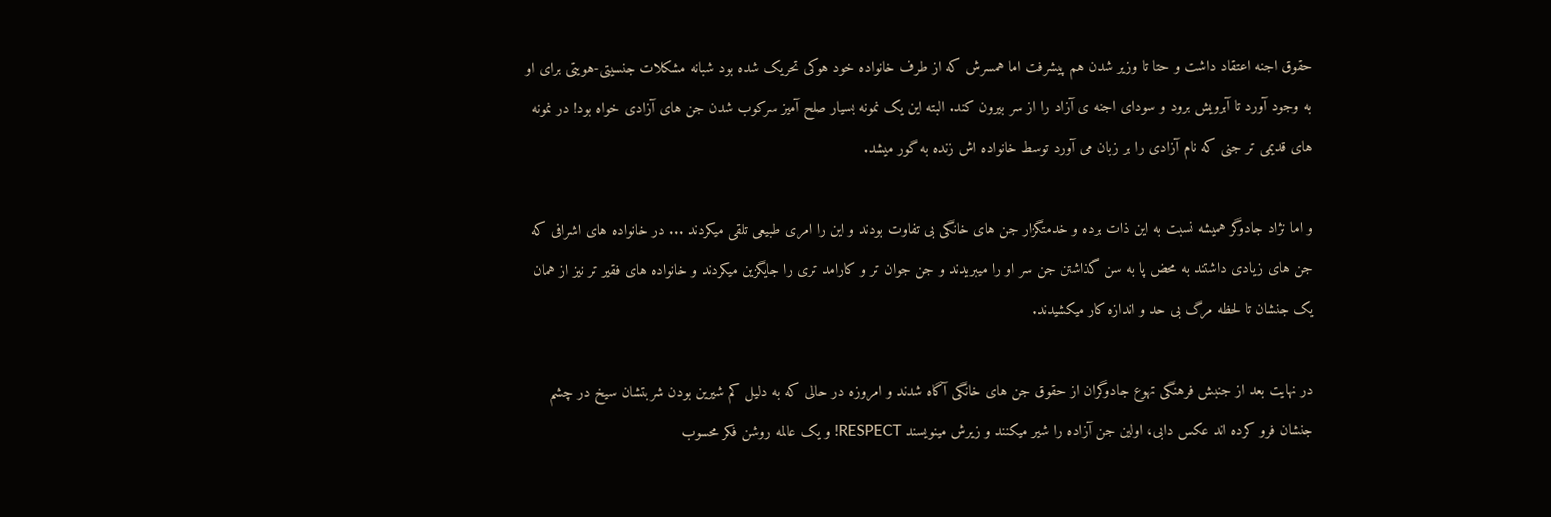حقوق اجنه اعتقاد داشت و حتا تا وزیر شدن هم پیشرفت اما همسرش که از طرف خانواده خود هوکی تحریک شده بود شبانه مشکلات جنسیتی-هویتی برای او به وجود آورد تا آبرویش برود و سودای اجنه ی آزاد را از سر بیرون کند. البته این یک نمونه بسیار صلح آمیز سرکوب شدن جن های آزادی خواه بود! در نمونه های قدیمی تر جنی که نام آزادی را بر زبان می آورد توسط خانواده اش زنده به گور میشد.

و اما نژاد جادوگر همیشه نسبت به این ذات برده و خدمتگزار جن های خانگی بی تفاوت بودند و این را امری طبیعی تلقی میکردند ... در خانواده های اشرافی که جن های زیادی داشتند به محض پا به سن گذاشتن جن سر او را میبریدند و جن جوان تر و کارامد تری را جایگزین میکردند و خانواده های فقیر تر نیز از همان یک جنشان تا لحظه مرگ بی حد و اندازه کار میکشیدند.

در نهایت بعد از جنبش فرهنگی تهوع جادوگران از حقوق جن های خانگی آگاه شدند و امروزه در حالی که به دلیل کم شیرین بودن شربتشان سیخ در چشم جنشان فرو کرده اند عکس دابی، اولین جن آزاده را شیر میکنند و زیرش مینویسند RESPECT! و یک عالمه روشن فکر محسوب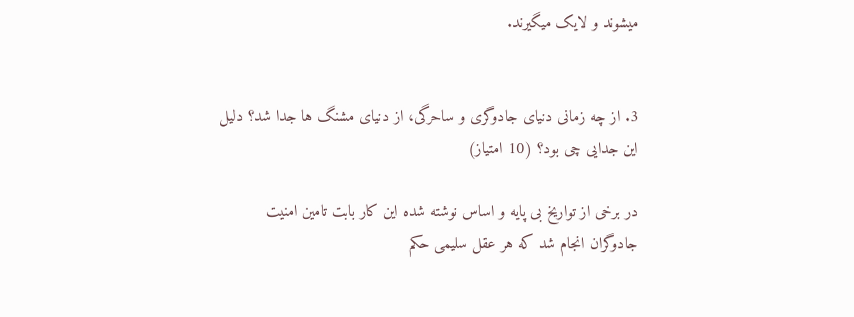میشوند و لایک میگیرند.


3. از چه زمانی دنیای جادوگری و ساحرگی، از دنیای مشنگ ها جدا شد؟ دلیل این جدایی چی بود؟ (10 امتیاز)

در برخی از تواریخ بی پایه و اساس نوشته شده این کار بابت تامین امنیت جادوگران انجام شد که هر عقل سلیمی حکم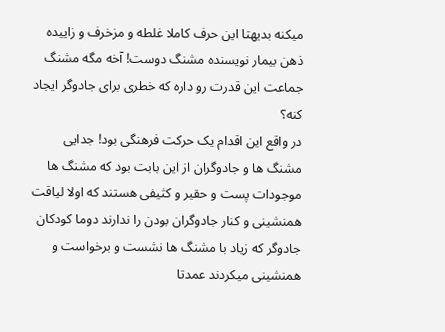میکنه بدیهتا این حرف کاملا غلطه و مزخرف و زاییده ذهن بیمار نویسنده مشنگ دوست! آخه مگه مشنگ جماعت این قدرت رو داره که خطری برای جادوگر ایجاد کنه؟
در واقع این اقدام یک حرکت فرهنگی بود! جدایی مشنگ ها و جادوگران از این بابت بود که مشنگ ها موجودات پست و حقیر و کثیفی هستند که اولا لیاقت همنشینی و کنار جادوگران بودن را ندارند دوما کودکان جادوگر که زیاد با مشنگ ها نشست و برخواست و همنشینی میکردند عمدتا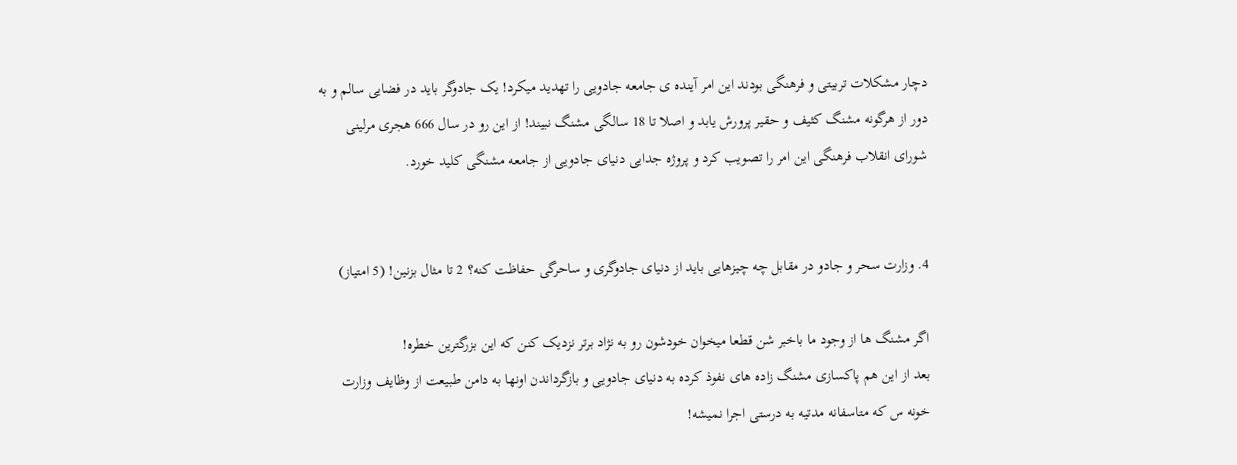دچار مشکلات تربیتی و فرهنگی بودند این امر آینده ی جامعه جادویی را تهدید میکرد! یک جادوگر باید در فضایی سالم و به دور از هرگونه مشنگ کثیف و حقیر پرورش یابد و اصلا تا 18 سالگی مشنگ نبیند! از این رو در سال 666 هجری مرلینی شورای انقلاب فرهنگی این امر را تصویب کرد و پروژه جدایی دنیای جادویی از جامعه مشنگی کلید خورد.


4. وزارت سحر و جادو در مقابل چه چیزهایی باید از دنیای جادوگری و ساحرگی حفاظت کنه؟ 2 تا مثال بزنین! (5 امتیاز)

اگر مشنگ ها از وجود ما باخبر شن قطعا میخوان خودشون رو به نژاد برتر نزدیک کنن که این بزرگترین خطره!
بعد از این هم پاکسازی مشنگ زاده های نفوذ کرده به دنیای جادویی و بازگرداندن اونها به دامن طبیعت از وظایف وزارت خونه س که متاسفانه مدتیه به درستی اجرا نمیشه!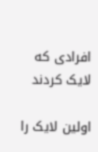افرادی که لایک کردند

اولین لایک را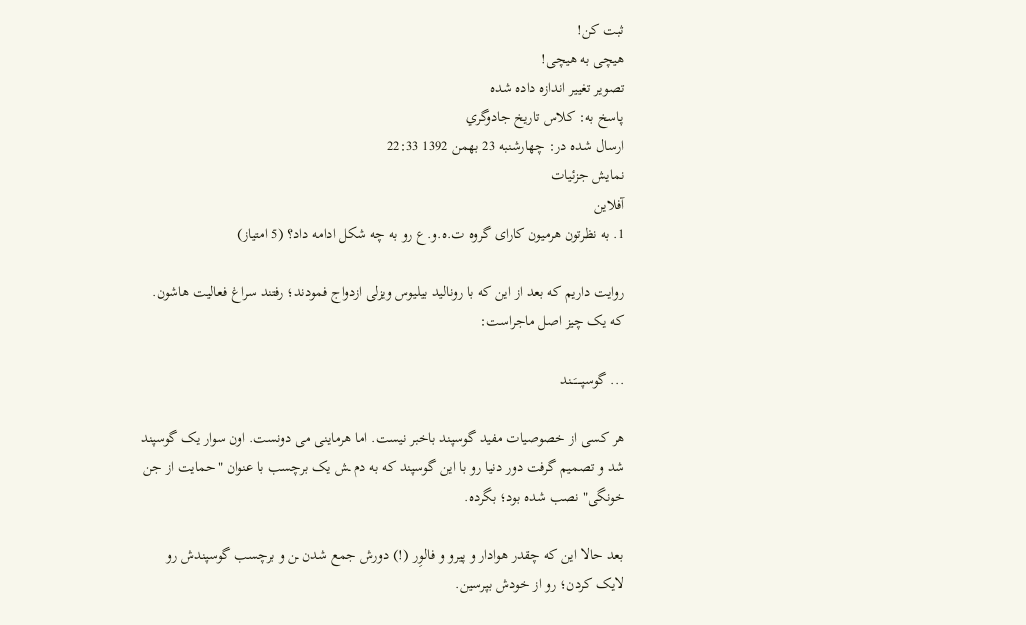ثبت کن!
هیچی به هیچی!
تصویر تغییر اندازه داده شده
پاسخ به: كلاس تاريخ جادوگري
ارسال شده در: چهارشنبه 23 بهمن 1392 22:33
نمایش جزئیات
آفلاین
1. به نظرتون هرمیون کارای گروه ت.ه.و.ع رو به چه شکل ادامه داد؟ (5 امتیاز)

روایت داریم که بعد از این که با رونالید بیلیوس ویزلی ازدواج فمودند؛ رفتند سراغ فعالیت هاشون. که یک چیز اصل ماجراست:

... گوسپـــــَــند

هر کسی از خصوصیات مفید گوسپند باخبر نیست. اما هرماینی می دونست. اون سوار یک گوسپند شد و تصمیم گرفت دور دنیا رو با این گوسپند که به دم ـش یک برچسب با عنوان "حمایت از جن خونگی" نصب شده بود؛ بگرده.

بعد حالا این که چقدر هوادار و پیرو و فالوِر (!) دورش جمع شدن ـن و برچسب گوسپندش رو لایک کردن؛ رو از خودش بپرسین.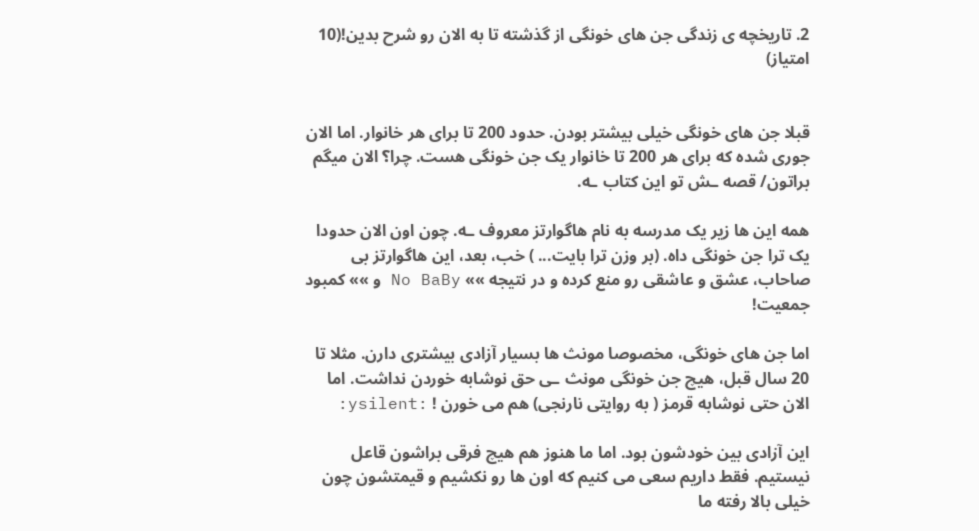2. تاریخچه ی زندگی جن های خونگی از گذشته تا به الان رو شرح بدین!(10 امتیاز)


قبلا جن های خونگی خیلی بیشتر بودن. حدود 200 تا برای هر خانوار. اما الان جوری شده که برای هر 200 تا خانوار یک جن خونگی هست. چرا؟ الان میگم براتون/ قصه ـش تو این کتاب ـه.

همه این ها زیر یک مدرسه به نام هاگوارتز معروف ـه. چون اون الان حدودا یک ترا جن خونگی داه. (بر وزن ترا بایت... ) خب، بعد، این هاگوارتز بی صاحاب، عشق و عاشقی رو منع کرده و در نتیجه »» No BaBy و »» کمبود جمعیت!

اما جن های خونگی، مخصوصا مونث ها بسیار آزادی بیشتری دارن. مثلا تا 20 سال قبل، هیچ جن خونگی مونث ـی حق نوشابه خوردن نداشت. اما الان حتی نوشابه قرمز ( به روایتی نارنجی) هم می خورن ! :ysilent:

این آزادی بین خودشون بود. اما ما هنوز هم هیچ فرقی براشون قاعل نیستیم. فقط داریم سعی می کنیم که اون ها رو نکشیم و قیمتشون چون خیلی بالا رفته ما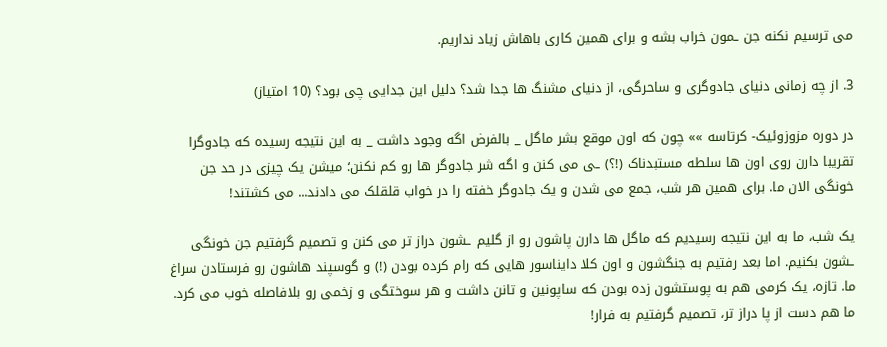می ترسیم نکنه جن ـمون خراب بشه و برای همین کاری باهاش زیاد نداریم.

3. از چه زمانی دنیای جادوگری و ساحرگی، از دنیای مشنگ ها جدا شد؟ دلیل این جدایی چی بود؟ (10 امتیاز)

در دوره مزوزوئیک- کرتاسه »» چون که اون موقع بشر ماگل _ بالفرض اگه وجود داشت _ به این نتیجه رسیده که جادوگرا تقریبا دارن روی اون ها سلطه مستبدناک (!؟) ـی می کنن و اگه شر جادوگر ها رو کم نکنن؛ میشن یک چیزی در حد جن خونگی الان ما. برای همین هر شب، جمع می شدن و یک جادوگر خفته را در خواب قلقلک می دادند... می کشتند!

یک شب، ما به این نتیجه رسیدیم که ماگل ها دارن پاشون رو از گلیم ـشون دراز تر می کنن و تصمیم گرفتیم جن خونگی ـشون بکنیم. اما بعد رفتیم به جنگشون و اون کلا دایناسور هایی که رام کرده بودن (!) و گوسپند هاشون رو فرستادن سراغ ما. تازه، یک کرمی هم به پوستشون زده بودن که ساپونین و تانن داشت و هر سوختگی و زخمی رو بلافاصله خوب می کرد. ما هم دست از پا دراز تر، تصمیم گرفتیم به فرار!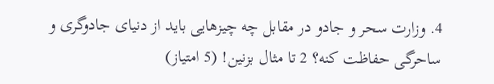4. وزارت سحر و جادو در مقابل چه چیزهایی باید از دنیای جادوگری و ساحرگی حفاظت کنه؟ 2 تا مثال بزنین! (5 امتیاز)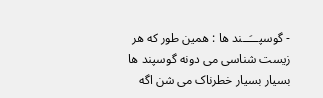- گوسپـــَــند ها : همین طور که هر زیست شناسی می دونه گوسپند ها بسیار بسیار خطرناک می شن اگه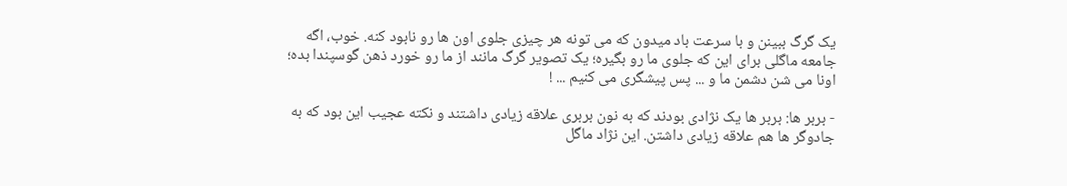یک گرگ ببینن و با سرعت باد میدون که می تونه هر چیزی جلوی اون ها رو نابود کنه. خوب، اگه جامعه ماگلی برای این که جلوی ما رو بگیره؛ یک تصویر گرگ مانند از ما رو خورد ذهن گوسپندا بده؛ اونا می شن دشمن ما و ... پس پیشگری می کنیم ... !

- بربر ها: بربر ها یک نژادی بودند که به نون بربری علاقه زیادی داشتند و نکته عجیب این بود که به جادوگر ها هم علاقه زیادی داشتن. این نژاد ماگل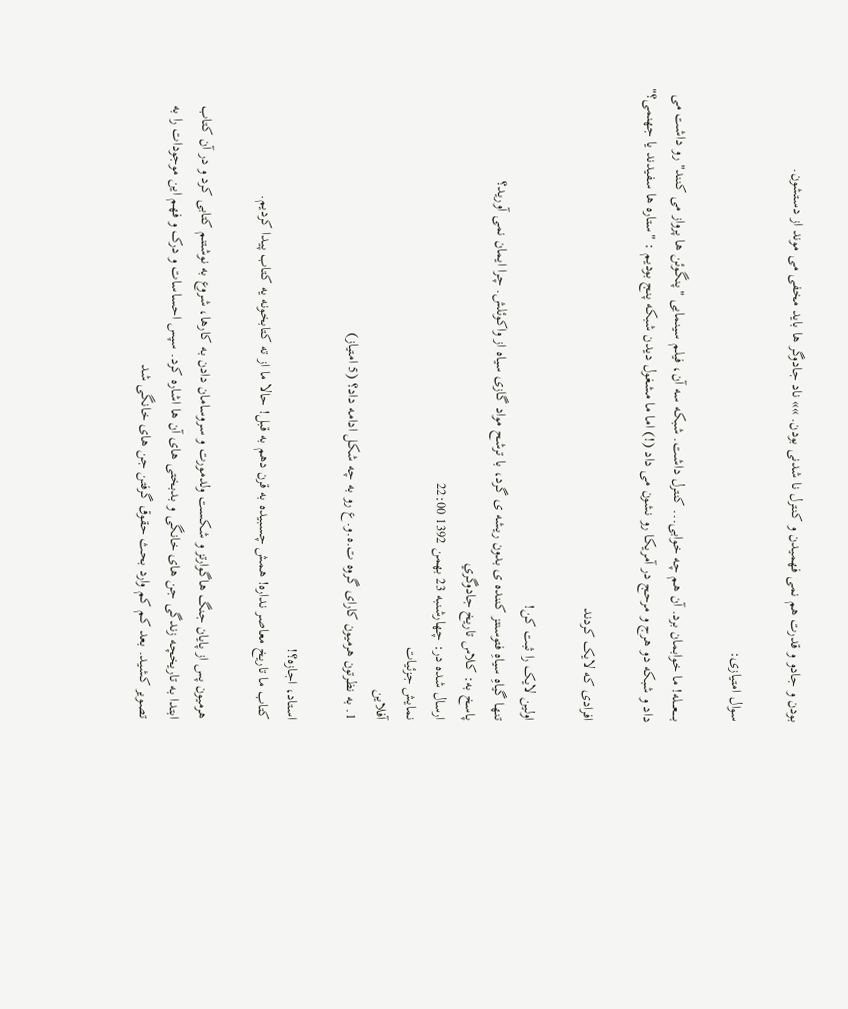بودن و جادو و قدرت هم نمی فهمیدن و کنترل نا شدنی بودن. »» ناد جادوگر ها باید مخفی می موند از دستشون.

سوال امتیازی:

بـــــعـــله! ما خوابمان برد. آن هم چه خوابی... کنترل داشت. شبکه سه آن، فیلم سینمایی "پنگوئن ها پرواز می کنند" رو داشت می داد و شبکه دو هرج و مرحج در آمریکا رو نشون می داد (!) اما ما مشغول دیدن شبکه پنج بودیم : "ستاره ها سفیدند یا جهنمی؟"

افرادی که لایک کردند

اولین لایک را ثبت کن!
تنها گیاهِ سیاهِ فتوسنتز کننده ی بدون ریشه ی گرد، با ترشح مواد گازی سیاه از واکوئلش. چرا ایمان نمی آورید؟
پاسخ به: كلاس تاريخ جادوگري
ارسال شده در: چهارشنبه 23 بهمن 1392 22:00
نمایش جزئیات
آفلاین
1. به نظرتون هرمیون کارای گروه ت.ه.و.ع رو به چه شکل ادامه داد؟ (5 امتیاز)

استاد، اجازه؟!
کتاب ما تاریخ معاصر نداره! همش چسبیده به قرن دهم به قبل! حالا ما از ته کتابخونه یه کتاب پیدا کردیم.

هرمیون پس از پایان جنگ هاگوارتز و شکست ولدمورت و سروسامان دادن به کارها، شروع به نوشتنم کتابی کرد و در آن کتاب ابتدا به تاریخچه زندگی جن های خانگی و بدبختی های آن ها اشاره کرد. سپس احساسات و درک و فهم این موجودات را به تصویر کشید. بعد کم کم وارد بحث حقوق گرفتن جن های خانگی شد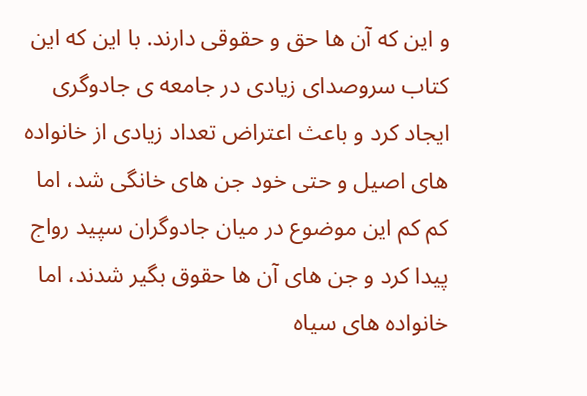و این که آن ها حق و حقوقی دارند. با این که این کتاب سروصدای زیادی در جامعه ی جادوگری ایجاد کرد و باعث اعتراض تعداد زیادی از خانواده های اصیل و حتی خود جن های خانگی شد، اما کم کم این موضوع در میان جادوگران سپید رواج پیدا کرد و جن های آن ها حقوق بگیر شدند، اما خانواده های سیاه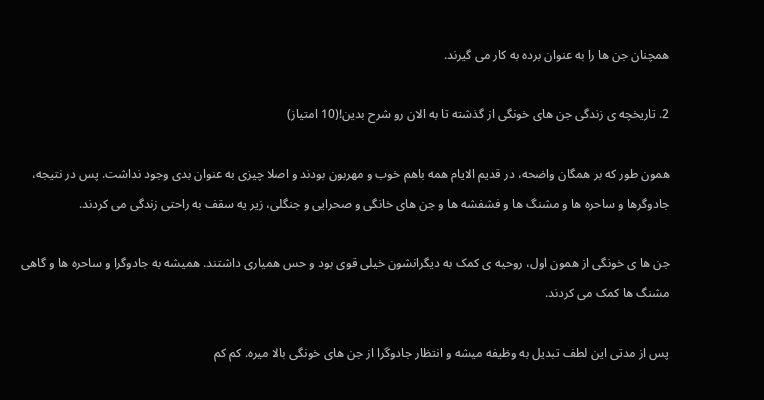همچنان جن ها را به عنوان برده به کار می گیرند.

2. تاریخچه ی زندگی جن های خونگی از گذشته تا به الان رو شرح بدین!(10 امتیاز)

همون طور که بر همگان واضحه، در قدیم الایام همه باهم خوب و مهربون بودند و اصلا چیزی به عنوان بدی وجود نداشت. پس در نتیجه، جادوگرها و ساحره ها و مشنگ ها و فشفشه ها و جن های خانگی و صحرایی و جنگلی، زیر یه سقف به راحتی زندگی می کردند.

جن ها ی خونگی از همون اول، روحیه ی کمک به دیگرانشون خیلی قوی بود و حس همیاری داشتند. همیشه به جادوگرا و ساحره ها و گاهی مشنگ ها کمک می کردند.

پس از مدتی این لطف تبدیل به وظیفه میشه و انتظار جادوگرا از جن های خونگی بالا میره. کم کم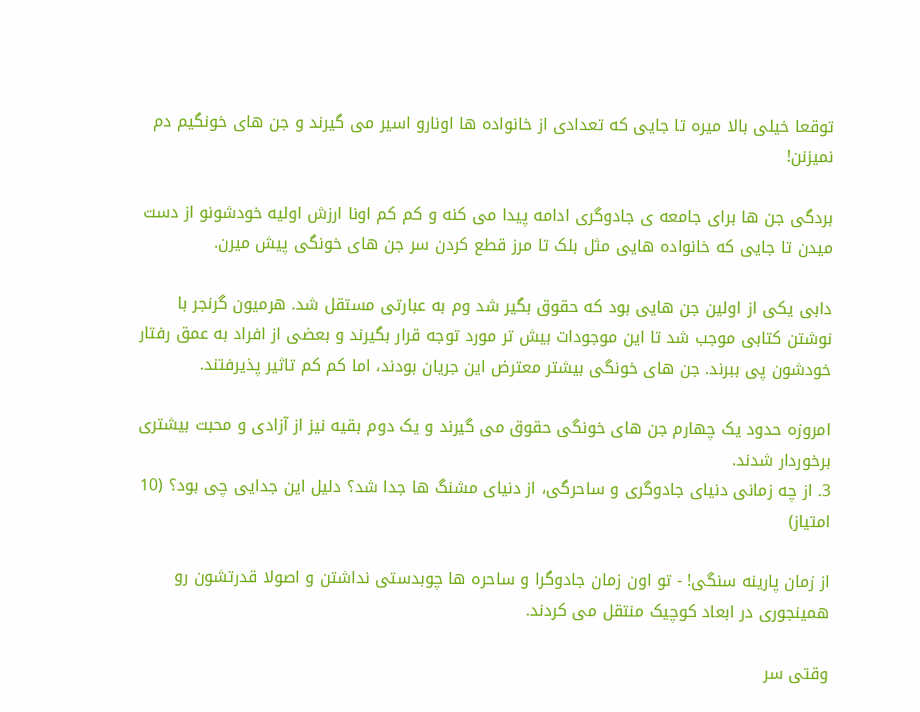توقعا خیلی بالا میره تا جایی که تعدادی از خانواده ها اونارو اسیر می گیرند و جن های خونگیم دم نمیزنن!

بردگی جن ها برای جامعه ی جادوگری ادامه پیدا می کنه و کم کم اونا ارزش اولیه خودشونو از دست میدن تا جایی که خانواده هایی مثل بلک تا مرز قطع کردن سر جن های خونگی پیش میرن.

دابی یکی از اولین جن هایی بود که حقوق بگیر شد وم به عبارتی مستقل شد. هرمیون گرنجر با نوشتن کتابی موجب شد تا این موجودات بیش تر مورد توجه قرار بگیرند و بعضی از افراد به عمق رفتار خودشون پی ببرند. جن های خونگی بیشتر معترض این جریان بودند، اما کم کم تاثیر پذیرفتند.

امروزه حدود یک چهارم جن های خونگی حقوق می گیرند و یک دوم بقیه نیز از آزادی و محبت بیشتری برخوردار شدند.
3. از چه زمانی دنیای جادوگری و ساحرگی، از دنیای مشنگ ها جدا شد؟ دلیل این جدایی چی بود؟ (10 امتیاز)

از زمان پارینه سنگی! - تو اون زمان جادوگرا و ساحره ها چوبدستی نداشتن و اصولا قدرتشون رو همینجوری در ابعاد کوچیک منتقل می کردند.

وقتی سر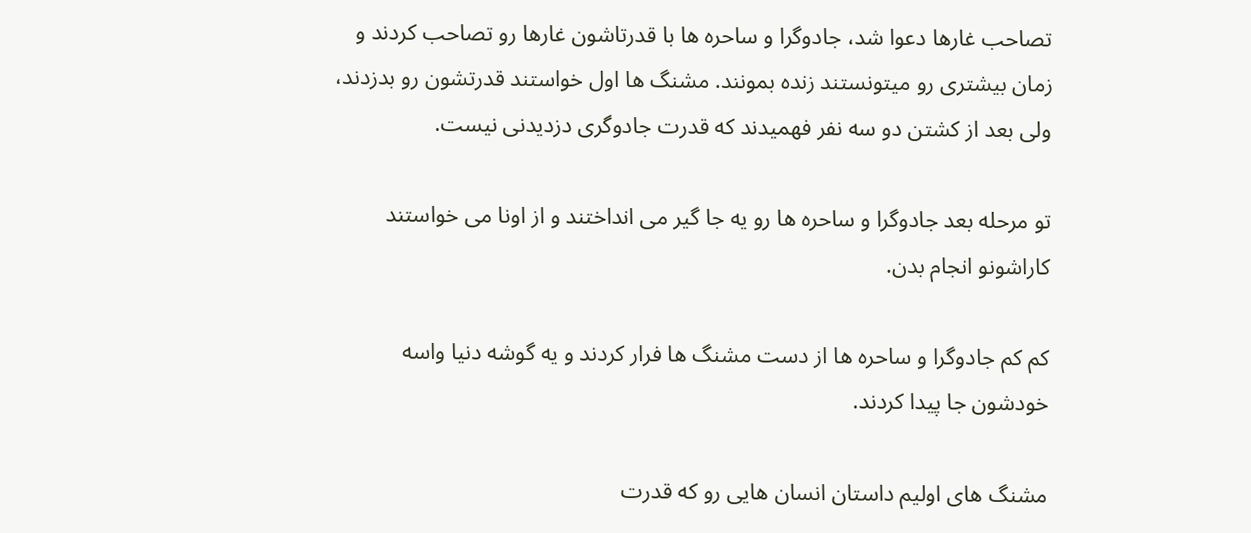تصاحب غارها دعوا شد، جادوگرا و ساحره ها با قدرتاشون غارها رو تصاحب کردند و زمان بیشتری رو میتونستند زنده بمونند. مشنگ ها اول خواستند قدرتشون رو بدزدند، ولی بعد از کشتن دو سه نفر فهمیدند که قدرت جادوگری دزدیدنی نیست.

تو مرحله بعد جادوگرا و ساحره ها رو یه جا گیر می انداختند و از اونا می خواستند کاراشونو انجام بدن.

کم کم جادوگرا و ساحره ها از دست مشنگ ها فرار کردند و یه گوشه دنیا واسه خودشون جا پیدا کردند.

مشنگ های اولیم داستان انسان هایی رو که قدرت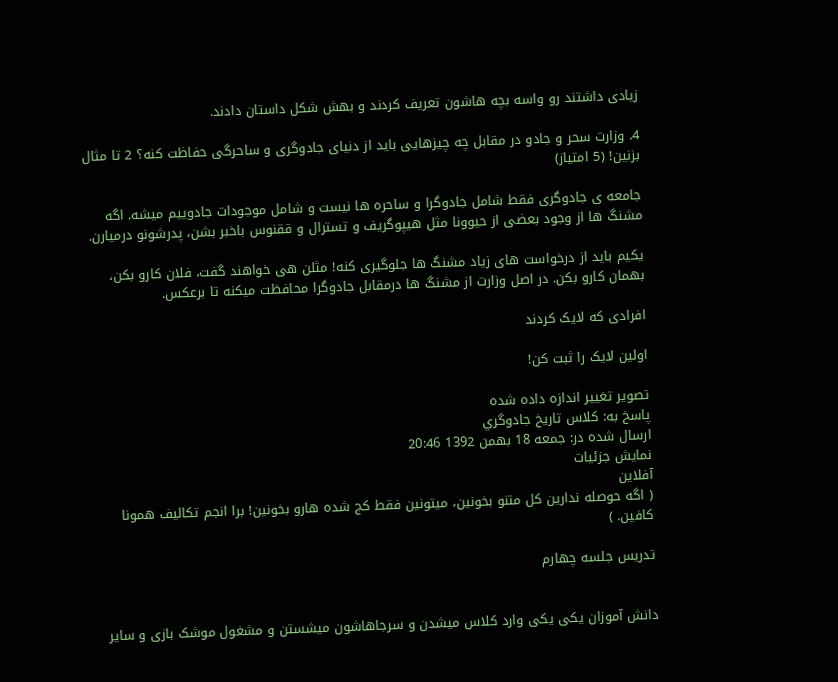زیادی داشتند رو واسه بچه هاشون تعریف کردند و بهش شکل داستان دادند.

4. وزارت سحر و جادو در مقابل چه چیزهایی باید از دنیای جادوگری و ساحرگی حفاظت کنه؟ 2 تا مثال بزنین! (5 امتیاز)

جامعه ی جادوگری فقط شامل جادوگرا و ساحره ها نیست و شامل موجودات جادوییم میشه. اگه مشنگ ها از وجود بعضی از حیوونا مثل هیپوگریف و تسترال و ققنوس باخبر بشن، پدرشونو درمیارن.

یکیم باید از درخواست های زیاد مشنگ ها جلوگیری کنه! مثلن هی خواهند گفت، فلان کارو بکن، بهمان کارو بکن. در اصل وزارت از مشنگ ها درمقابل جادوگرا محافظت میکنه تا برعکس.

افرادی که لایک کردند

اولین لایک را ثبت کن!

تصویر تغییر اندازه داده شده
پاسخ به: كلاس تاريخ جادوگري
ارسال شده در: جمعه 18 بهمن 1392 20:46
نمایش جزئیات
آفلاین
( اگه حوصله ندارین کل متنو بخونین، میتونین فقط کج شده هارو بخونین! برا انجم تکالیف همونا کافین. )

تدریس جلسه چهارم


دانش آموزان یکی یکی وارد کلاس میشدن و سرجاهاشون میشستن و مشغول موشک بازی و سایر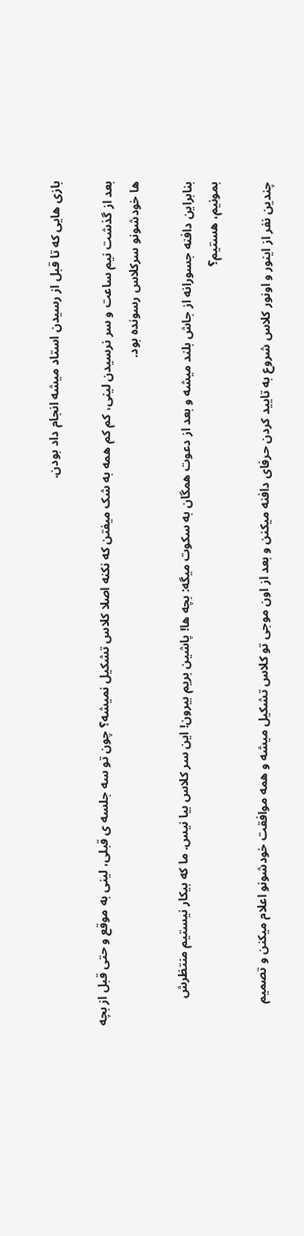بازی هایی که تا قبل از رسیدن استاد میشه انجام داد بودن.

بعد از گذشت نیم ساعت و سر نرسیدن لینی، کم کم همه به شک میفتن که نکنه اصلا کلاس تشکیل نمیشه؟ چون تو سه جلسه ی قبلی، لینی به موقع و حتی قبل از بچه ها خودشونو سرکلاس رسونده بود.

بنابراین دافنه جسورانه از جاش بلند میشه و بعد از دعوت همگان به سکوت میگه: بچه ها! پاشین بریم بیرون! این سر کلاس بیا نیس. ما که بیکار نیستیم منتظرش بمونیم، هستیم؟

چندین نفر از اینور و اونور کلاس شروع به تایید کردن حرفای دافنه میکنن و بعد از اون موجی تو کلاس تشکیل میشه و همه موافقت خودشونو اعلام میکنن و تصمیم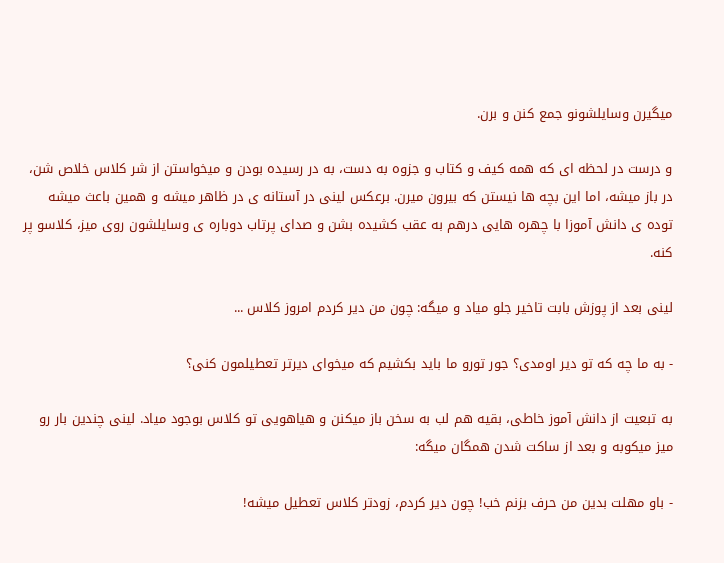میگیرن وسایلشونو جمع کنن و برن.

و درست در لحظه ای که همه کیف و کتاب و جزوه به دست، به در رسیده بودن و میخواستن از شر کلاس خلاص شن، در باز میشه، اما این بچه ها نیستن که بیرون میرن. برعکس لینی در آستانه ی در ظاهر میشه و همین باعث میشه توده ی دانش آموزا با چهره هایی درهم به عقب کشیده بشن و صدای پرتاب دوباره ی وسایلشون روی میز، کلاسو پر کنه.

لینی بعد از پوزش بابت تاخیر جلو میاد و میگه: چون من دیر کردم امروز کلاس ...

- به ما چه که تو دیر اومدی؟ جور تورو ما باید بکشیم که میخوای دیرتر تعطیلمون کنی؟

به تبعیت از دانش آموز خاطی، بقیه هم لب به سخن باز میکنن و هیاهویی تو کلاس بوجود میاد. لینی چندین بار رو میز میکوبه و بعد از ساکت شدن همگان میگه:

- باو مهلت بدین من حرف بزنم خب! چون دیر کردم، زودتر کلاس تعطیل میشه!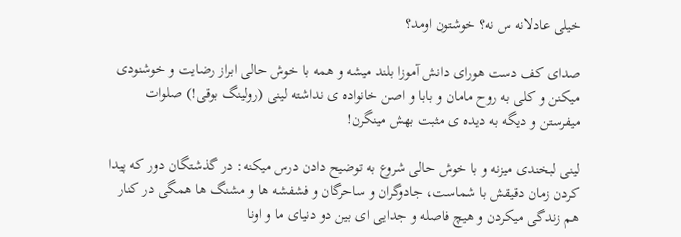خیلی عادلانه س نه؟ خوشتون اومد؟

صدای کف دست هورای دانش آموزا بلند میشه و همه با خوش حالی ابراز رضایت و خوشنودی میکنن و کلی به روح مامان و بابا و اصن خانواده ی نداشته لینی (رولینگ بوقی!) صلوات میفرستن و دیگه به دیده ی مثبت بهش مینگرن!

لینی لبخندی میزنه و با خوش حالی شروع به توضیح دادن درس میکنه: در گذشتگان دور که پیدا کردن زمان دقیقش با شماست، جادوگران و ساحرگان و فشفشه ها و مشنگ ها همگی در کنار هم زندگی میکردن و هیچ فاصله و جدایی ای بین دو دنیای ما و اونا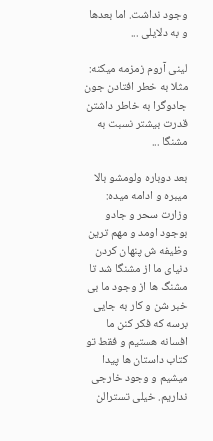وجود نداشت. اما بعدها و به دلایلی ...

لینی آروم زمزمه میکنه: مثلا به خطر افتادن جون جادوگرا به خاطر داشتن قدرت بیشتر نسبت به مشنگا ...

بعد دوباره ولومشو بالا میبره و ادامه میده: وزارت سحر و جادو بوجود اومد و مهم ترین وظیفه ش پنهان کردن دنیای ما از مشنگا شد تا مشنگ ها از وجود ما بی خبر شن و کار به جایی برسه که فکر کنن ما افسانه هستیم و فقط تو کتاب داستان ها پیدا میشیم و وجود خارجی نداریم. خیلی تسترالن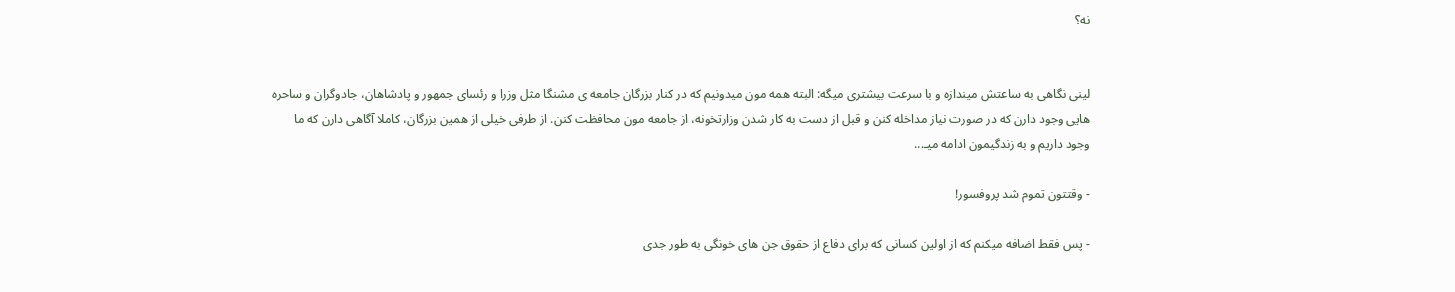نه؟


لینی نگاهی به ساعتش میندازه و با سرعت بیشتری میگه: البته همه مون میدونیم که در کنار بزرگان جامعه ی مشنگا مثل وزرا و رئسای جمهور و پادشاهان، جادوگران و ساحره هایی وجود دارن که در صورت نیاز مداخله کنن و قبل از دست به کار شدن وزارتخونه، از جامعه مون محافظت کنن. از طرفی خیلی از همین بزرگان، کاملا آگاهی دارن که ما وجود داریم و به زندگیمون ادامه میـ...

- وقتتون تموم شد پروفسور!

- پس فقط اضافه میکنم که از اولین کسانی که برای دفاع از حقوق جن های خونگی به طور جدی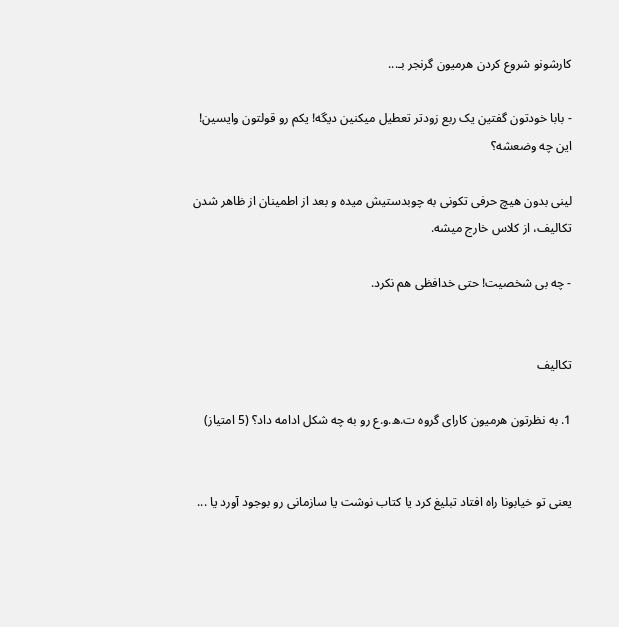کارشونو شروع کردن هرمیون گرنجر بـ...

- بابا خودتون گفتین یک ربع زودتر تعطیل میکنین دیگه! یکم رو قولتون وایسین! این چه وضعشه؟

لینی بدون هیچ حرفی تکونی به چوبدستیش میده و بعد از اطمینان از ظاهر شدن تکالیف، از کلاس خارج میشه.

- چه بی شخصیت! حتی خدافظی هم نکرد.


تکالیف

1. به نظرتون هرمیون کارای گروه ت.ه.و.ع رو به چه شکل ادامه داد؟ (5 امتیاز)


یعنی تو خیابونا راه افتاد تبلیغ کرد یا کتاب نوشت یا سازمانی رو بوجود آورد یا ...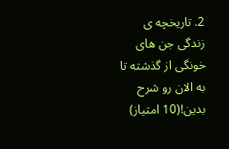2. تاریخچه ی زندگی جن های خونگی از گذشته تا به الان رو شرح بدین!(10 امتیاز)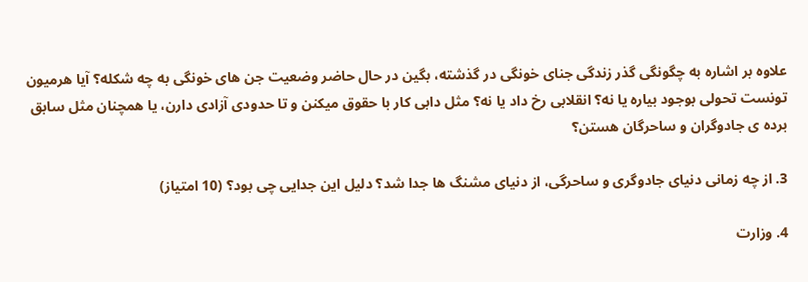علاوه بر اشاره به چگونگی گذر زندگی جنای خونگی در گذشته، بگین در حال حاضر وضعیت جن های خونگی به چه شکله؟ آیا هرمیون تونست تحولی بوجود بیاره یا نه؟ انقلابی رخ داد یا نه؟ مثل دابی کار با حقوق میکنن و تا حدودی آزادی دارن، یا همچنان مثل سابق برده ی جادوگران و ساحرگان هستن؟

3. از چه زمانی دنیای جادوگری و ساحرگی، از دنیای مشنگ ها جدا شد؟ دلیل این جدایی چی بود؟ (10 امتیاز)

4. وزارت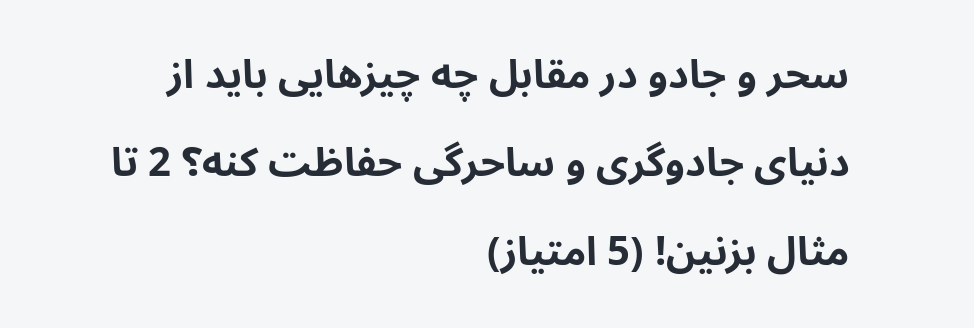سحر و جادو در مقابل چه چیزهایی باید از دنیای جادوگری و ساحرگی حفاظت کنه؟ 2 تا مثال بزنین! (5 امتیاز)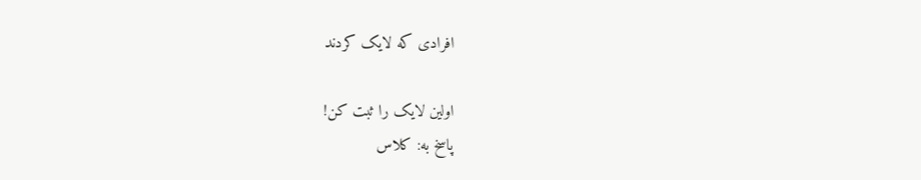افرادی که لایک کردند

اولین لایک را ثبت کن!
پاسخ به: كلاس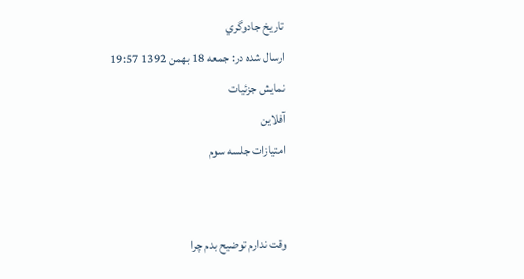تاريخ جادوگري
ارسال شده در: جمعه 18 بهمن 1392 19:57
نمایش جزئیات
آفلاین
امتیازات جلسه سوم


وقت ندارم توضیح بدم چرا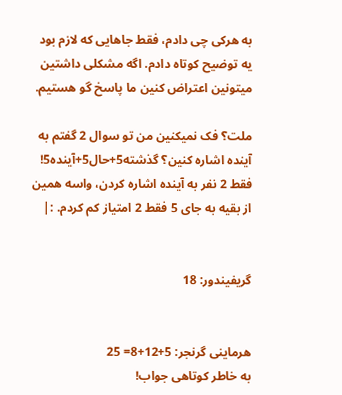به هرکی چی دادم، فقط جاهایی که لازم بود یه توضیح کوتاه دادم. اگه مشکلی داشتین میتونین اعتراض کنین ما پاسخ گو هستیم.

ملت؟ فک نمیکنین من تو سوال 2 گفتم به آینده اشاره کنین؟ گذشته5+حال5+آینده5! فقط 2 نفر به آینده اشاره کردن، واسه همین از بقیه به جای 5 فقط 2 امتیاز کم کردم. :|


گریفیندور: 18


هرماینی گرنجر: 5+12+8= 25
به خاطر کوتاهی جواب!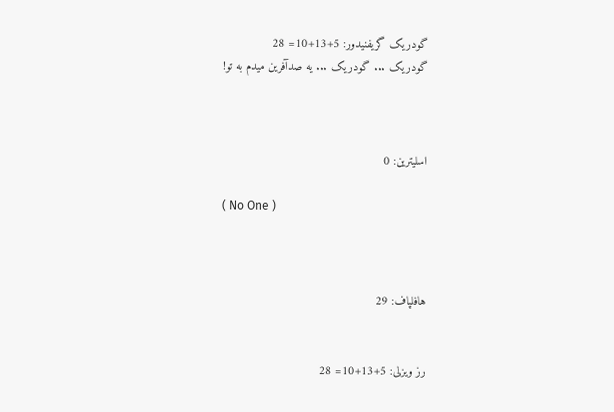گودریک گریفنیدور: 5+13+10= 28
گودریک ... گودریک ... یه صدآفرین میدم به تو!



اسلیترین: 0

( No One )



هافلپاف: 29


رز ویزلی: 5+13+10= 28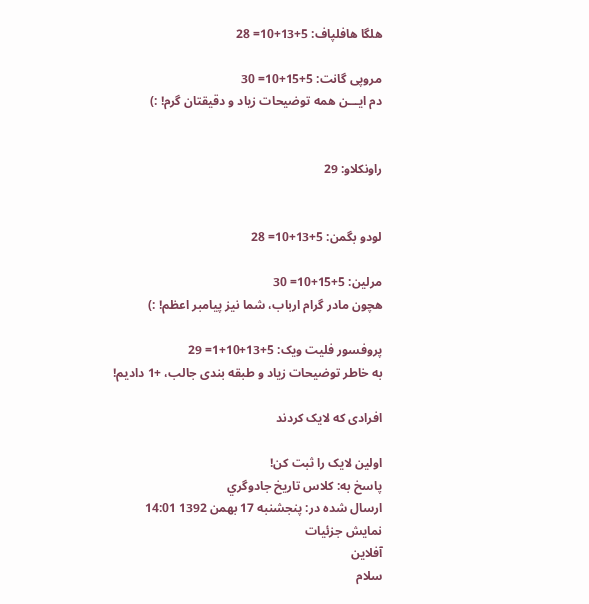هلگا هافلپاف: 5+13+10= 28

مروپی گانت: 5+15+10= 30
دم ایـــن همه توضیحات زیاد و دقیقتان گرم! :)


راونکلاو: 29


لودو بگمن: 5+13+10= 28

مرلین: 5+15+10= 30
هچون مادر گرام ارباب، شما نیز پیامبر اعظم! :)

پروفسور فلیت ویک: 5+13+10+1= 29
به خاطر توضیحات زیاد و طبقه بندی جالب، +1 دادیم!

افرادی که لایک کردند

اولین لایک را ثبت کن!
پاسخ به: كلاس تاريخ جادوگري
ارسال شده در: پنجشنبه 17 بهمن 1392 14:01
نمایش جزئیات
آفلاین
سلام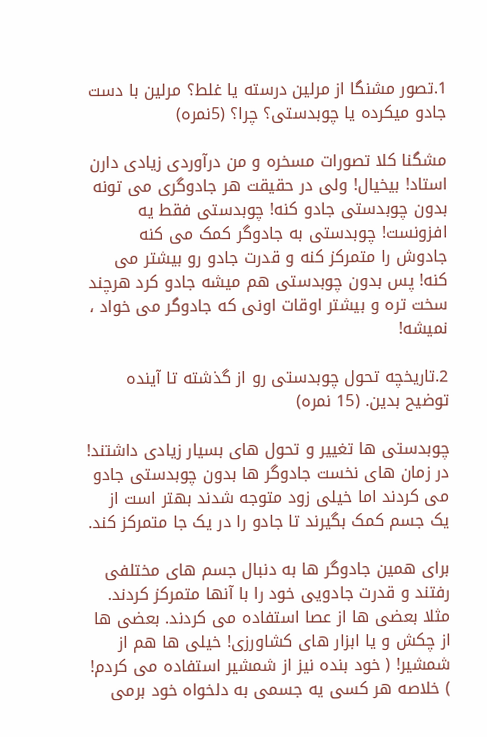1.تصور مشنگا از مرلین درسته یا غلط؟ مرلین با دست جادو میکرده یا چوبدستی؟ چرا؟ (5نمره)

مشگنا کلا تصورات مسخره و من درآوردی زیادی دارن استاد! بیخیال! ولی در حقیقت هر جادوگری می تونه بدون چوبدستی جادو کنه! چوبدستی فقط یه افزونست! چوبدستی به جادوگر کمک می کنه جادوش را متمرکز کنه و قدرت جادو رو بیشتر می کنه! پس بدون چوبدستی هم میشه جادو کرد هرچند سخت تره و بیشتر اوقات اونی که جادوگر می خواد ، نمیشه!

2.تاریخچه تحول چوبدستی رو از گذشته تا آینده توضیح بدین. (15 نمره)

چوبدستی ها تغییر و تحول های بسیار زیادی داشتند! در زمان های نخست جادوگر ها بدون چوبدستی جادو می کردند اما خیلی زود متوجه شدند بهتر است از یک جسم کمک بگیرند تا جادو را در یک جا متمرکز کند.

برای همین جادوگر ها به دنبال جسم های مختلفی رفتند و قدرت جادویی خود را با آنها متمرکز کردند. مثلا بعضی ها از عصا استفاده می کردند. بعضی ها از چکش و یا ابزار های کشاورزی! خیلی ها هم از شمشیر! ( خود بنده نیز از شمشیر استفاده می کردم! ) خلاصه هر کسی یه جسمی به دلخواه خود برمی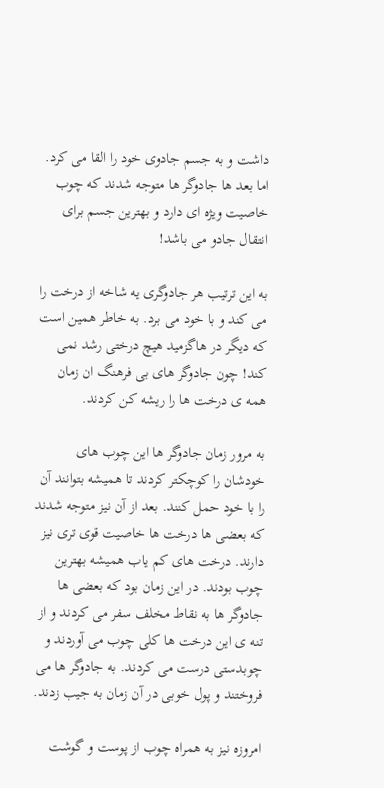داشت و به جسم جادوی خود را القا می کرد. اما بعد ها جادوگر ها متوجه شدند که چوب خاصیت ویژه ای دارد و بهترین جسم برای انتقال جادو می باشد!

به این ترتیب هر جادوگری یه شاخه از درخت را می کند و با خود می برد. به خاطر همین است که دیگر در هاگزمید هیچ درختی رشد نمی کند! چون جادوگر های بی فرهنگ ان زمان همه ی درخت ها را ریشه کن کردند.

به مرور زمان جادوگر ها این چوب های خودشان را کوچکتر کردند تا همیشه بتوانند آن را با خود حمل کنند. بعد از آن نیز متوجه شدند که بعضی ها درخت ها خاصیت قوی تری نیز دارند. درخت های کم یاب همیشه بهترین چوب بودند. در این زمان بود که بعضی ها جادوگر ها به نقاط مخلف سفر می کردند و از تنه ی این درخت ها کلی چوب می آوردند و چوبدستی درست می کردند. به جادوگر ها می فروختند و پول خوبی در آن زمان به جیب زدند.

امروزه نیز به همراه چوب از پوست و گوشت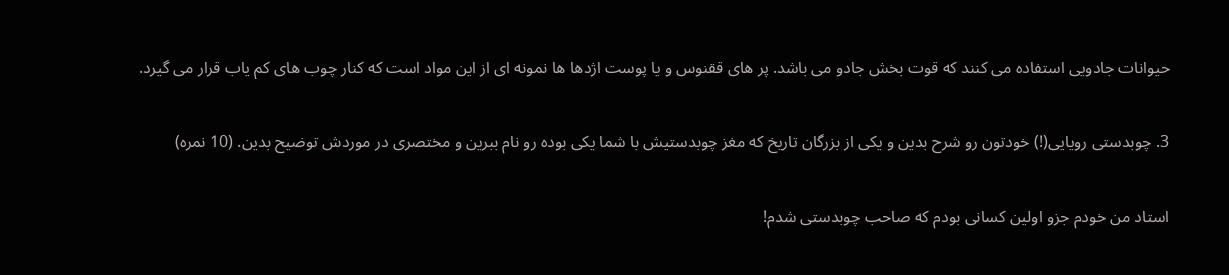حیوانات جادویی استفاده می کنند که قوت بخش جادو می باشد. پر های ققنوس و یا پوست اژدها ها نمونه ای از این مواد است که کنار چوب های کم یاب قرار می گیرد.

3. چوبدستی رویایی(!) خودتون رو شرح بدین و یکی از بزرگان تاریخ که مغز چوبدستیش با شما یکی بوده رو نام ببرین و مختصری در موردش توضیح بدین. (10 نمره)

استاد من خودم جزو اولین کسانی بودم که صاحب چوبدستی شدم!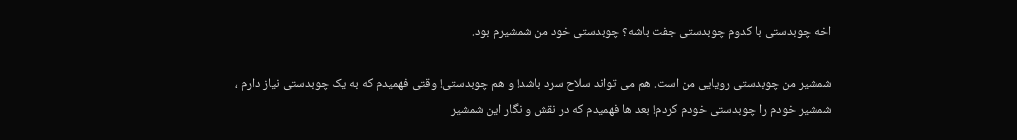اخه چوبدستی با کدوم چوبدستی جفت باشه؟ چوبدستی خود من شمشیرم بود.

شمشیر من چوبدستی رویایی من است. هم می تواند سلاح سرد باشد! و هم چوبدستی! وقتی فهمیدم که به یک چوبدستی نیاز دارم ، شمشیر خودم را چوبدستی خودم کردم! بعد ها فهمیدم که در نقش و نگار این شمشیر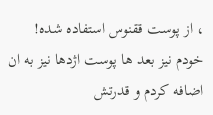، از پوست ققنوس استفاده شده! خودم نیز بعد ها پوست اژدها نیز به ان اضافه کردم و قدرتش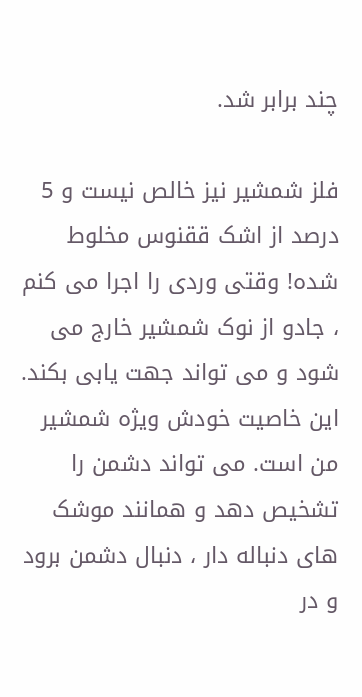چند برابر شد.

فلز شمشیر نیز خالص نیست و 5 درصد از اشک ققنوس مخلوط شده! وقتی وردی را اجرا می کنم ، جادو از نوک شمشیر خارج می شود و می تواند جهت یابی بکند. این خاصیت خودش ویژه شمشیر من است. می تواند دشمن را تشخیص دهد و همانند موشک های دنباله دار ، دنبال دشمن برود و در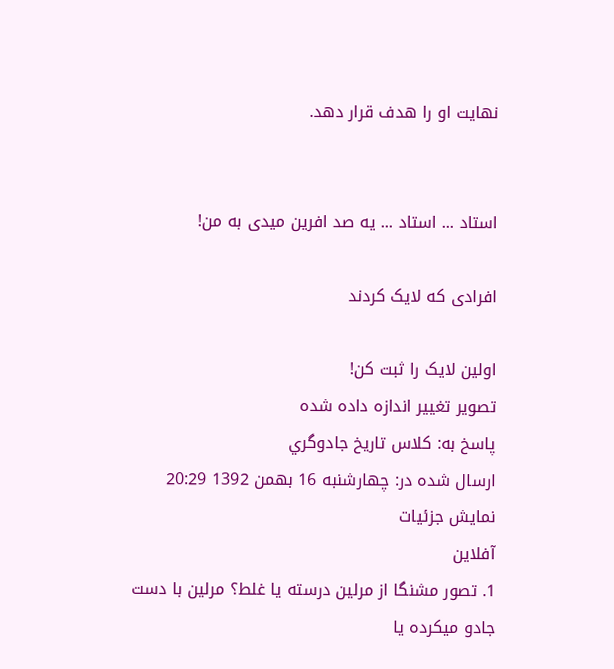نهایت او را هدف قرار دهد.


استاد ... استاد ... یه صد افرین میدی به من!

افرادی که لایک کردند

اولین لایک را ثبت کن!
تصویر تغییر اندازه داده شده
پاسخ به: كلاس تاريخ جادوگري
ارسال شده در: چهارشنبه 16 بهمن 1392 20:29
نمایش جزئیات
آفلاین
1. تصور مشنگا از مرلین درسته یا غلط؟ مرلین با دست جادو میکرده یا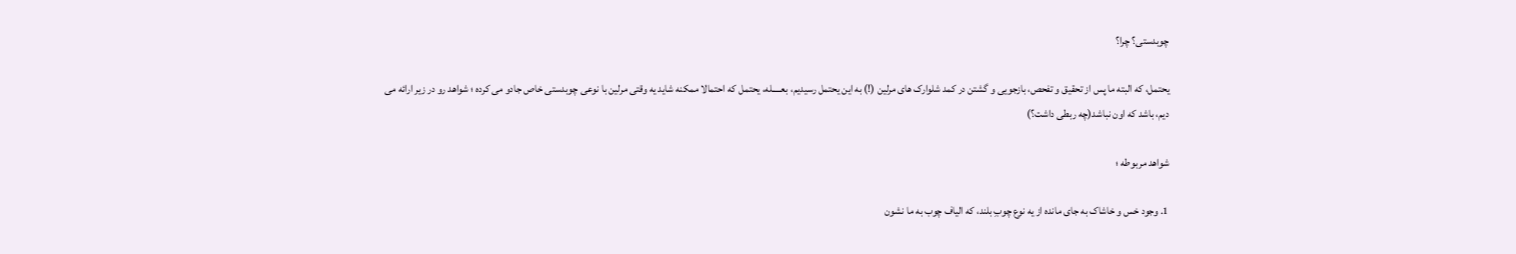چوبدستی؟ چرا؟

یحتمل، که البته ما پس از تحقیق و تفحص، بازجویی و گشتن در کمد شلوارک های مرلین (!) به این یحتمل رسیدیم، بعـــــله، یحتمل که احتمالا ممکنه شاید یه وقتی مرلین با نوعی چوبدستی خاص جادو می کرده ؛ شواهد رو در زیر ارائه می دیم، باشد که اون نباشد(چه ربطی داشت؟)

شواهد مربوطه ؛

1. وجود خس و خاشاک به جای مانده از یه نوع چوبِ بلند، که الیاف چوب به ما نشون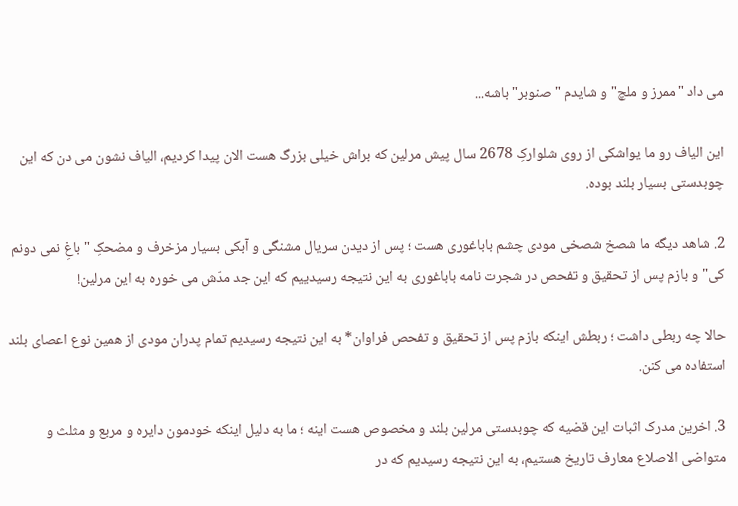می داد "ممرز و ملچ" و شایدم "صنوبر" باشه...

این الیاف رو ما یواشکی از روی شلوارکِ 2678 سال پیش مرلین که براش خیلی بزرگ هست الان پیدا کردیم، الیاف نشون می دن که این چوبدستی بسیار بلند بوده.

2. شاهد دیگه ما شصخ شصخی مودی چشم باباغوری هست ؛ پس از دیدن سریال مشنگی و آبکی بسیار مزخرف و مضحکِ "باغِ نمی دونم کی" و بازم پس از تحقیق و تفحص در شجرت نامه باباغوری به این نتیجه رسیدییم که این جد مدّش می خوره به این مرلین!

حالا چه ربطی داشت ؛ ربطش اینکه بازم پس از تحقیق و تفحص فراوان* به این نتیجه رسیدیم تمام پدران مودی از همین نوع اعصای بلند استفاده می کنن.

3. اخرین مدرک اثبات این قضیه که چوبدستی مرلین بلند و مخصوص هست اینه ؛ ما به دلیل اینکه خودمون دایره و مربع و مثلث و متواضی الاصلاع معارف تاریخ هستیم، به این نتیجه رسیدیم که در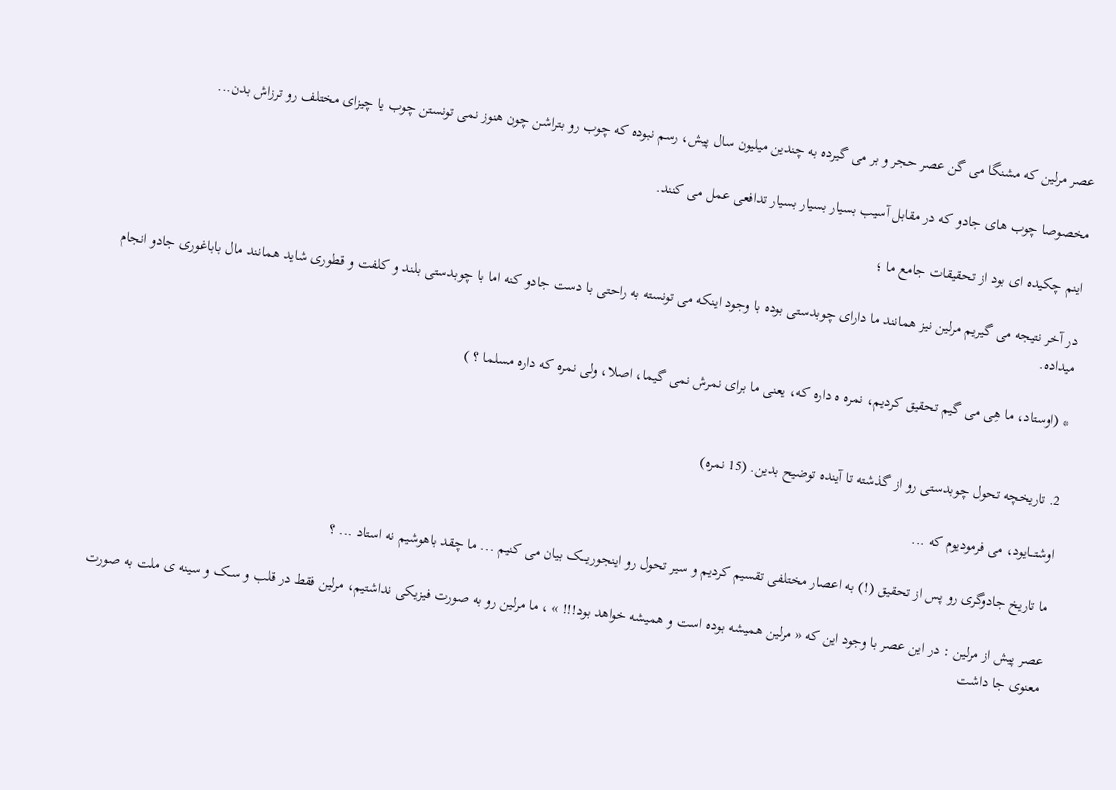عصر مرلین که مشنگا می گن عصر حجر و بر می گیرده به چندین میلیون سال پیش، رسم نبوده که چوب رو بتراشن چون هنوز نمی تونستن چوب یا چیزای مختلف رو ترزاش بدن...

مخصوصا چوب های جادو که در مقابل آسیب بسیار بسیار بسیار تدافعی عمل می کنند.

اینم چکیده ای بود از تحقیقات جامع ما ؛

در آخر نتیجه می گیریم مرلین نیز همانند ما دارای چوبدستی بوده با وجود اینکه می تونسته به راحتی با دست جادو کنه اما با چوبدستی بلند و کلفت و قطوری شاید همانند مال باباغوری جادو انجام میداده.

* (اوستاد، ما هِی می گیم تحقیق کردیم، نمره ه داره که، یعنی ما برای نمرش نمی گیما، اصلا، ولی نمره که داره مسلما ؟ )


2. تاریخچه تحول چوبدستی رو از گذشته تا آینده توضیح بدین. (15 نمره)

اوشتـــایود، می فرمودیوم که ...

ما تاریخ جادوگری رو پس از تحقیق (!) به اعصار مختلفی تقسیم کردیم و سیر تحول رو اینجوریــــک بیان می کنیم ... ما چقد باهوشیم نه استاد ... ؟

عصر پیش از مرلین : در این عصر با وجود این که « مرلین همیشه بوده است و همیشه خواهد بود!!! » ، ما مرلین رو به صورت فیزیکی نداشتیم، مرلین فقط در قلب و ســک و سینه ی ملت به صورت معنوی جا داشت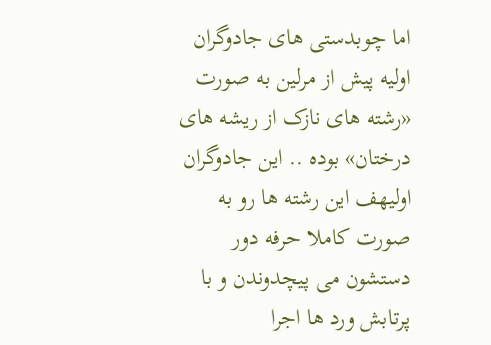اما چوبدستی های جادوگران اولیه پیش از مرلین به صورت «رشته های نازک از ریشه های درختان» بوده .. این جادوگران اولیهف این رشته ها رو به صورت کاملا حرفه دور دستشون می پیچدوندن و با پرتابش ورد ها اجرا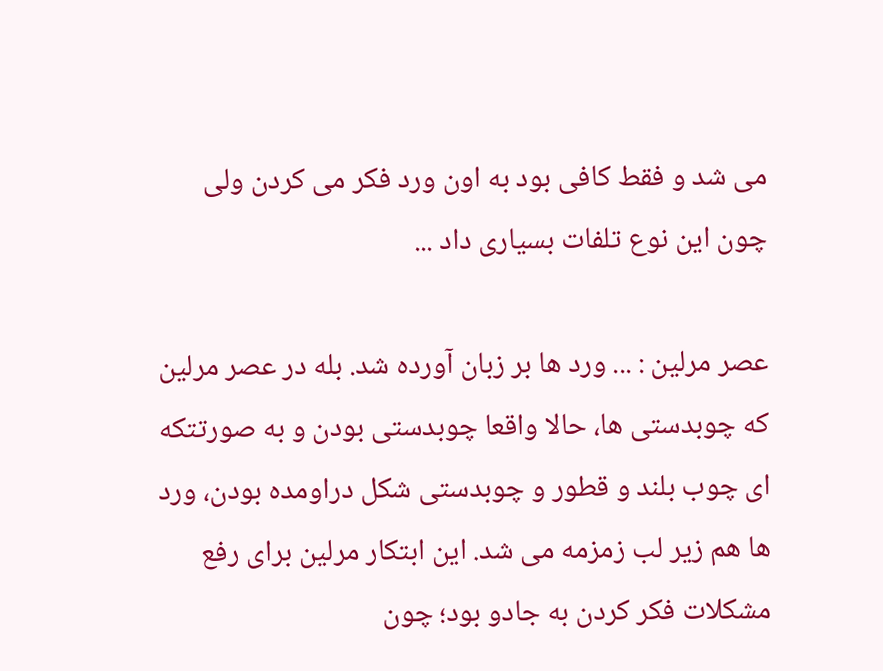می شد و فقط کافی بود به اون ورد فکر می کردن ولی چون این نوع تلفات بسیاری داد ...

عصر مرلین : ... ورد ها بر زبان آورده شد. بله در عصر مرلین که چوبدستی ها، حالا واقعا چوبدستی بودن و به صورتتکه ای چوب بلند و قطور و چوبدستی شکل دراومده بودن، ورد ها هم زیر لب زمزمه می شد. این ابتکار مرلین برای رفع مشکلات فکر کردن به جادو بود؛ چون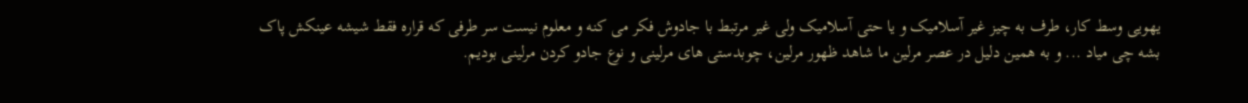یهویی وسط کار، طرف به چیز غیر آسلامیک و یا حتی آسلامیک ولی غیر مرتبط با جادوش فکر می کنه و معلوم نیست سر طرفی که قراره فقط شیشه عینکش پاک بشه چی میاد ... و به همین دلیل در عصر مرلین ما شاهد ظهور مرلین، چوبدستی های مرلینی و نوع جادو کردن مرلینی بودیم.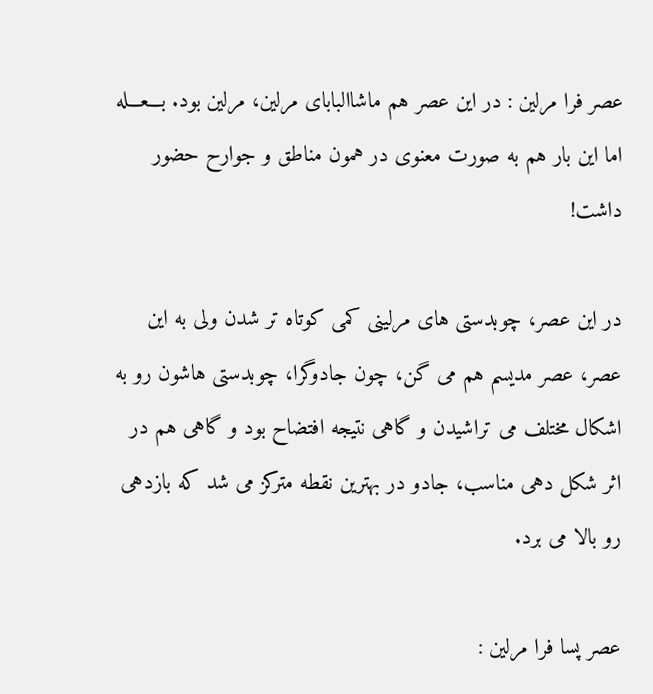عصر فرا مرلین : در این عصر هم ماشاالبابای مرلین، مرلین بود. بـــعـــله اما این بار هم به صورت معنوی در همون مناطق و جوارح حضور داشت!

در این عصر، چوبدستی های مرلینی کمی کوتاه تر شدن ولی به این عصر، عصر مدیسم هم می گن، چون جادوگرا، چوبدستی هاشون رو به اشکال مختلف می تراشیدن و گاهی نتیجه افتضاح بود و گاهی هم در اثر شکل دهی مناسب، جادو در بهترین نقطه مترکز می شد که بازدهی رو بالا می برد.

عصر پسا فرا مرلین :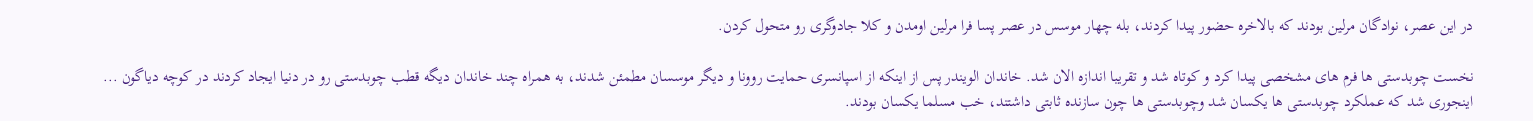در این عصر، نوادگان مرلین بودند که بالاخره حضور پیدا کردند، بله چهار موسس در عصر پسا فرا مرلین اومدن و کلا جادوگری رو متحول کردن.

نخست چوبدستی ها فرم های مشخصی پیدا کرد و کوتاه شد و تقریبا اندازه الان شد. خاندان الویندر پس از اینکه از اسپانسری حمایت روونا و دیگر موسسان مطمئن شدند، به همراه چند خاندان دیگه قطب چوبدستی رو در دنیا ایجاد کردند در کوچه دیاگون ... اینجوری شد که عملکرد چوبدستی ها یکسان شد وچوبدستی ها چون سازنده ثابتی داشتند، خب مسلما یکسان بودند.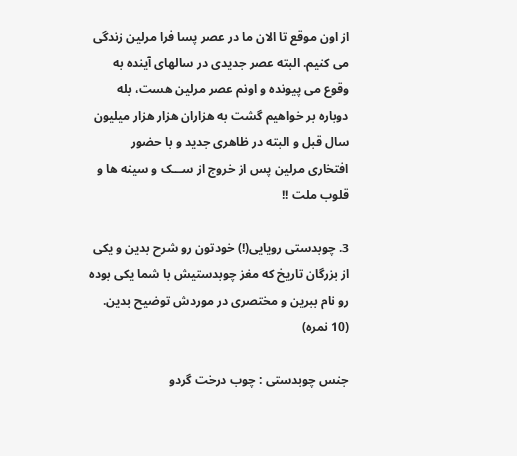از اون موقع تا الان ما در عصر پسا فرا مرلین زندگی می کنیم. البته عصر جدیدی در سالهای آینده به وقوع می پیونده و اونم عصر مرلین هست، بله دوباره بر خواهیم گشت به هزاران هزار هزار میلیون سال قبل و البته در ظاهری جدید و با حضور افتخاری مرلین پس از خروج از ســـک و سینه ها و قلوب ملت !!

3. چوبدستی رویایی(!) خودتون رو شرح بدین و یکی از بزرگان تاریخ که مغز چوبدستیش با شما یکی بوده رو نام ببرین و مختصری در موردش توضیح بدین. (10 نمره)

جنس چوبدستی : چوب درخت گردو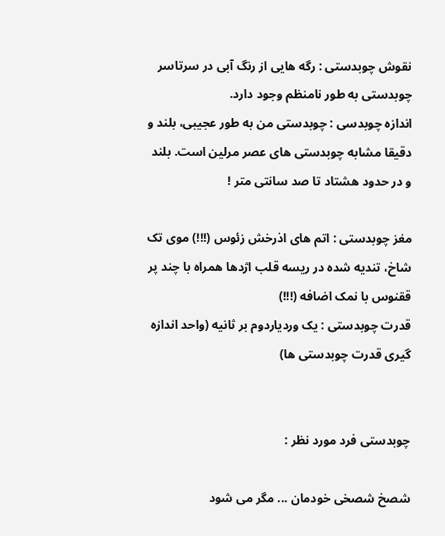نقوش چوبدستی : رگه هایی از رنگ آبی در سرتاسر چوبدستی به طور نامنظم وجود دارد.
اندازه چوبدسی : چوبدستی من به طور عجیبی، بلند و دقیقا مشابه چوبدستی های عصر مرلین است. بلند و در حدود هشتاد تا صد سانتی متر !

مغز چوبدستی : اتم های اذرخش زئوس (!!!) موی تک شاخ، تندیه شده در ریسه قلب اژدها همراه با چند پر ققنوس با نمک اضافه (!!!)
قدرت چوبدستی : یک وردیاردوم بر ثانیه (واحد اندازه گیری قدرت چوبدستی ها)


چوبدستی فرد مورد نظر :

شصخ شصخی خودمان ... مگر می شود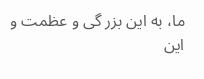ما، به این بزر گی و عظمت و این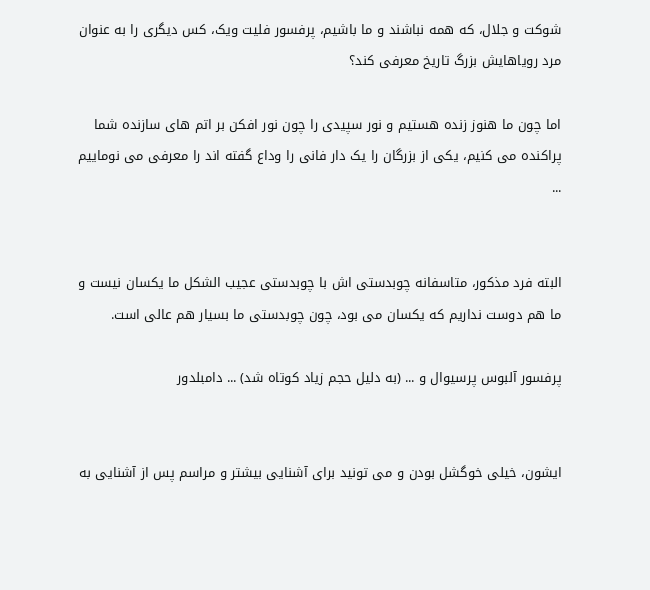شوکت و جلال، که همه نباشند و ما باشیم، پرفسور فلیت ویک، کس دیگری را به عنوان مرد رویاهایش بزرگ تاریخ معرفی کند؟

اما چون ما هنوز زنده هستیم و نور سپیدی را چون نور افکن بر اتم های سازنده شما پراکنده می کنیم، یکی از بزرگان را یک دار فانی را وداع گفته اند را معرفی می نوماییم ...


البته فرد مذکور، متاسفانه چوبدستی اش با چوبدستی عجیب الشکل ما یکسان نیست و ما هم دوست نداریم که یکسان می بود، چون چوبدستی ما بسیار هم عالی است.

پرفسور آلبوس پرسیوال و ... (به دلیل حجم زیاد کوتاه شد) ... دامبلدور


ایشون، خیلی خوگشل بودن و می تونید برای آشنایی بیشتر و مراسم پس از آشنایی به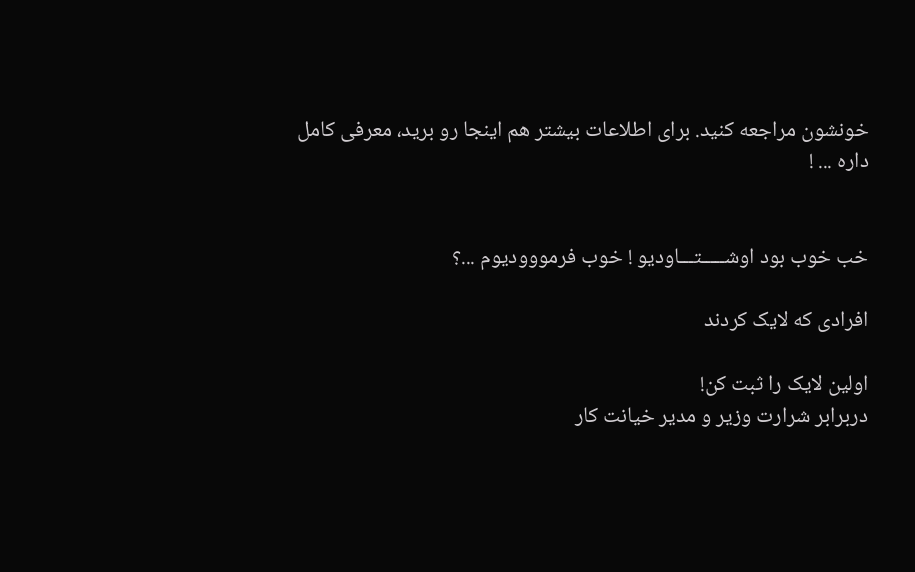خونشون مراجعه کنید. برای اطلاعات بیشتر هم اینجا رو برید، معرفی کامل داره ... !


خب خوب بود اوشـــــتـــاودیو ! خوب فرمووودیوم ...؟

افرادی که لایک کردند

اولین لایک را ثبت کن!
دربرابر شرارت وزیر و مدیر خیانت کار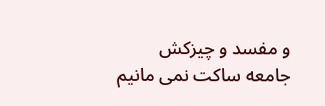و مفسد و چیزکش جامعه ساکت نمی مانیم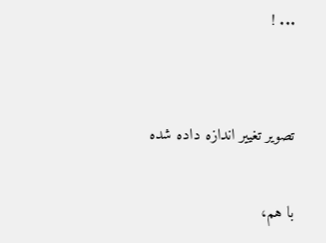... !


تصویر تغییر اندازه داده شده

با هم،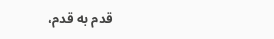قدم به قدم،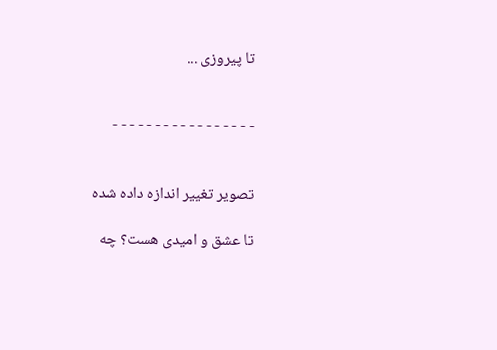تا پیروزی ...


- - - - - - - - - - - - - - - - -


تصویر تغییر اندازه داده شده

تا عشق و امیدی هست؟ چه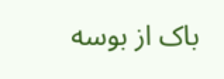باک از بوسه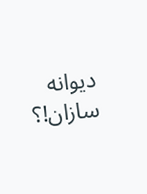دیوانه سازان!؟